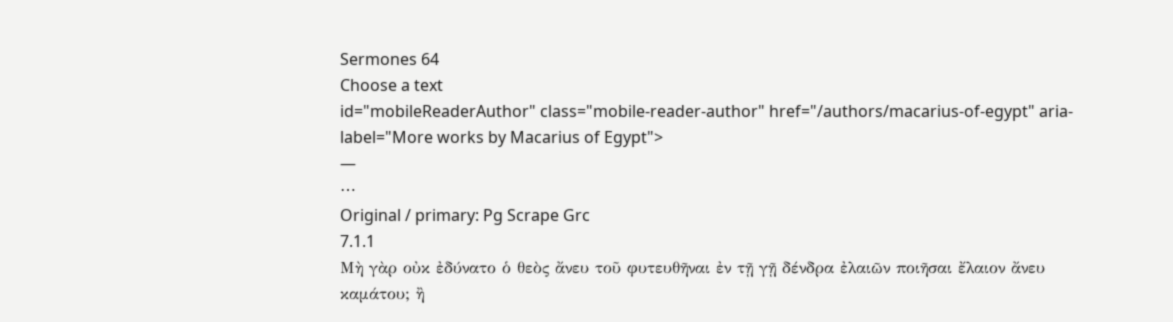Sermones 64
Choose a text
id="mobileReaderAuthor" class="mobile-reader-author" href="/authors/macarius-of-egypt" aria-label="More works by Macarius of Egypt">
—
⋯
Original / primary: Pg Scrape Grc
7.1.1
Μὴ γὰρ οὐκ ἐδύνατο ὁ θεὸς ἄνευ τοῦ φυτευθῆναι ἐν τῇ γῇ δένδρα ἐλαιῶν ποιῆσαι ἔλαιον ἄνευ καμάτου; ἢ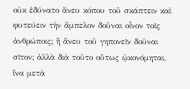οὐκ ἐδύνατο ἄνευ κόπου τοῦ σκάπτειν καὶ φυτεύειν τὴν ἄμπελον δοῦναι οἶνον τοῖς ἀνθρώποις; ἢ ἄνευ τοῦ γηπονεῖν δοῦναι σῖτον; ἀλλὰ διὰ τοῦτο οὕτως ᾠκονόμηται, ἵνα μετὰ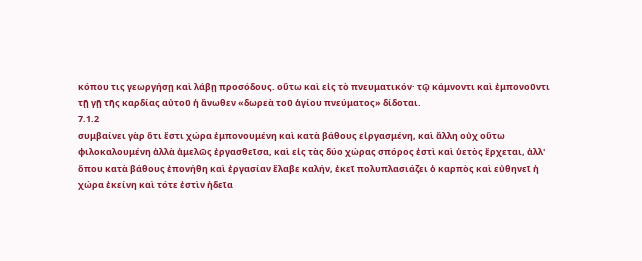κόπου τις γεωργήσῃ καὶ λάβῃ προσόδους. οὕτω καὶ εἰς τὸ πνευματικόν· τῷ κάμνοντι καὶ ἐμπονοῦντι τῇ γῇ τῆς καρδίας αὐτοῦ ἡ ἄνωθεν «δωρεὰ τοῦ ἁγίου πνεύματος» δίδοται.
7.1.2
συμβαίνει γὰρ ὅτι ἔστι χώρα ἐμπονουμένη καὶ κατὰ βάθους εἰργασμένη, καὶ ἄλλη οὐχ οὕτω φιλοκαλουμένη ἀλλὰ ἀμελῶς ἐργασθεῖσα, καὶ εἰς τὰς δύο χώρας σπόρος ἐστὶ καὶ ὑετὸς ἔρχεται, ἀλλ' ὅπου κατὰ βάθους ἐπονήθη καὶ ἐργασίαν ἔλαβε καλήν, ἐκεῖ πολυπλασιάζει ὁ καρπὸς καὶ εὐθηνεῖ ἡ χώρα ἐκείνη καὶ τότε ἐστὶν ἡδεῖα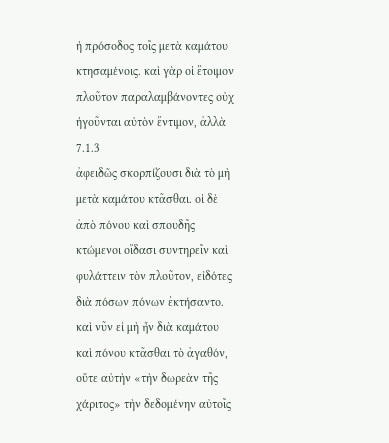ἡ πρόσοδος τοῖς μετὰ καμάτου κτησαμένοις. καὶ γὰρ οἱ ἕτοιμον πλοῦτον παραλαμβάνοντες οὐχ ἡγοῦνται αὐτὸν ἔντιμον, ἀλλὰ
7.1.3
ἀφειδῶς σκορπίζουσι διὰ τὸ μὴ μετὰ καμάτου κτᾶσθαι. οἱ δὲ ἀπὸ πόνου καὶ σπουδῆς κτώμενοι οἴδασι συντηρεῖν καὶ φυλάττειν τὸν πλοῦτον, εἰδότες διὰ πόσων πόνων ἐκτήσαντο. καὶ νῦν εἰ μὴ ἦν διὰ καμάτου καὶ πόνου κτᾶσθαι τὸ ἀγαθόν, οὔτε αὐτὴν «τὴν δωρεὰν τῆς χάριτος» τὴν δεδομένην αὐτοῖς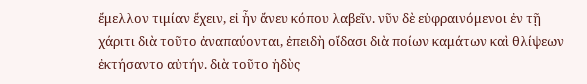ἔμελλον τιμίαν ἔχειν, εἰ ἦν ἄνευ κόπου λαβεῖν. νῦν δὲ εὐφραινόμενοι ἐν τῇ χάριτι διὰ τοῦτο ἀναπαύονται, ἐπειδὴ οἴδασι διὰ ποίων καμάτων καὶ θλίψεων ἐκτήσαντο αὐτήν. διὰ τοῦτο ἡδὺς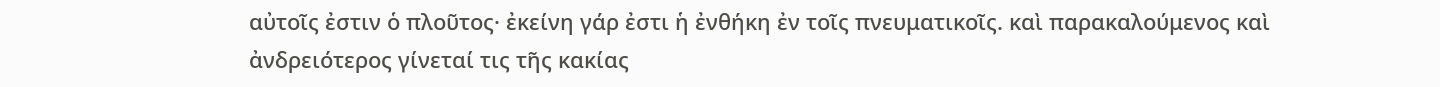αὐτοῖς ἐστιν ὁ πλοῦτος· ἐκείνη γάρ ἐστι ἡ ἐνθήκη ἐν τοῖς πνευματικοῖς. καὶ παρακαλούμενος καὶ ἀνδρειότερος γίνεταί τις τῆς κακίας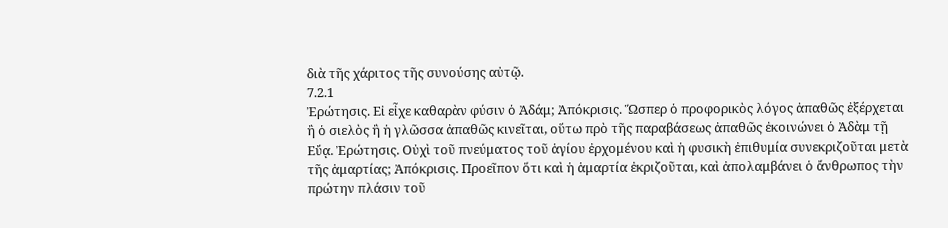διὰ τῆς χάριτος τῆς συνούσης αὐτῷ.
7.2.1
Ἐρώτησις. Εἰ εἶχε καθαρὰν φύσιν ὁ Ἀδάμ; Ἀπόκρισις. Ὥσπερ ὁ προφορικὸς λόγος ἀπαθῶς ἐξέρχεται ἢ ὁ σιελὸς ἢ ἡ γλῶσσα ἀπαθῶς κινεῖται, οὕτω πρὸ τῆς παραβάσεως ἀπαθῶς ἐκοινώνει ὁ Ἀδὰμ τῇ Εὔᾳ. Ἐρώτησις. Οὐχὶ τοῦ πνεύματος τοῦ ἁγίου ἐρχομένου καὶ ἡ φυσικὴ ἐπιθυμία συνεκριζοῦται μετὰ τῆς ἁμαρτίας; Ἀπόκρισις. Προεῖπον ὅτι καὶ ἡ ἁμαρτία ἐκριζοῦται, καὶ ἀπολαμβάνει ὁ ἄνθρωπος τὴν πρώτην πλάσιν τοῦ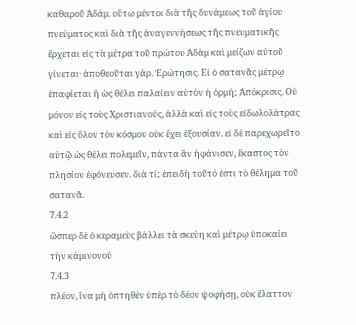καθαροῦ Ἀδάμ. οὕτω μέντοι διὰ τῆς δυνάμεως τοῦ ἁγίου πνεύματος καὶ διὰ τῆς ἀναγεννήσεως τῆς πνευματικῆς ἔρχεται εἰς τὰ μέτρα τοῦ πρώτου Ἀδὰμ καὶ μείζων αὐτοῦ γίνεται· ἀποθεοῦται γάρ. Ἐρώτησις. Εἰ ὁ σατανᾶς μέτρῳ ἐπαφίεται ἢ ὡς θέλει παλαίειν αὐτὸν ἡ ὁρμή; Ἀπόκρισις. Οὐ μόνον εἰς τοὺς Χριστιανούς, ἀλλὰ καὶ εἰς τοὺς εἰδωλολάτρας καὶ εἰς ὅλον τὸν κόσμον οὐκ ἔχει ἐξουσίαν. εἰ δὲ παρεχωρεῖτο αὐτῷ ὡς θέλει πολεμεῖν, πάντα ἂν ἠφάνισεν, ἕκαστος τὸν πλησίον ἐφόνευσεν. διὰ τί; ἐπειδὴ τοῦτό ἐστι τὸ θέλημα τοῦ σατανᾶ.
7.4.2
ὥσπερ δὲ ὁ κεραμεὺς βάλλει τὰ σκεύη καὶ μέτρῳ ὑποκαίει τὴν κάμινονοὐ
7.4.3
πλέον, ἵνα μὴ ὀπτηθὲν ὑπὲρ τὸ δέον ψοφήσῃ, οὐκ ἔλαττον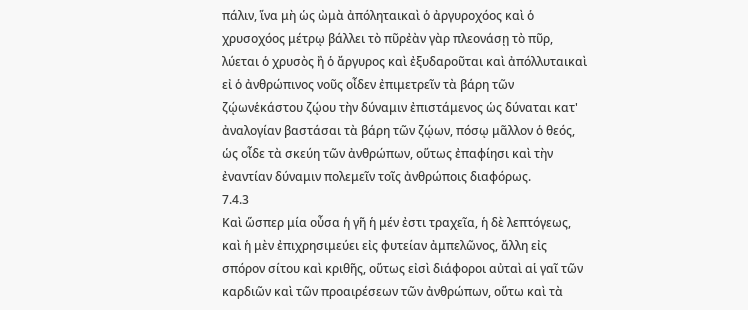πάλιν, ἵνα μὴ ὡς ὠμὰ ἀπόληταικαὶ ὁ ἀργυροχόος καὶ ὁ χρυσοχόος μέτρῳ βάλλει τὸ πῦρἐὰν γὰρ πλεονάσῃ τὸ πῦρ, λύεται ὁ χρυσὸς ἢ ὁ ἄργυρος καὶ ἐξυδαροῦται καὶ ἀπόλλυταικαὶ εἰ ὁ ἀνθρώπινος νοῦς οἶδεν ἐπιμετρεῖν τὰ βάρη τῶν ζῴωνἑκάστου ζῴου τὴν δύναμιν ἐπιστάμενος ὡς δύναται κατ' ἀναλογίαν βαστάσαι τὰ βάρη τῶν ζῴων, πόσῳ μᾶλλον ὁ θεός, ὡς οἶδε τὰ σκεύη τῶν ἀνθρώπων, οὕτως ἐπαφίησι καὶ τὴν ἐναντίαν δύναμιν πολεμεῖν τοῖς ἀνθρώποις διαφόρως.
7.4.3
Καὶ ὥσπερ μία οὖσα ἡ γῆ ἡ μέν ἐστι τραχεῖα, ἡ δὲ λεπτόγεως, καὶ ἡ μὲν ἐπιχρησιμεύει εἰς φυτείαν ἀμπελῶνος, ἄλλη εἰς σπόρον σίτου καὶ κριθῆς, οὕτως εἰσὶ διάφοροι αὐταὶ αἱ γαῖ τῶν καρδιῶν καὶ τῶν προαιρέσεων τῶν ἀνθρώπων, οὕτω καὶ τὰ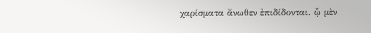χαρίσματα ἄνωθεν ἐπιδίδονται. ᾧ μὲν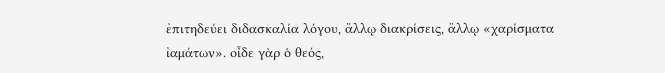ἐπιτηδεύει διδασκαλία λόγου, ἄλλῳ διακρίσεις, ἄλλῳ «χαρίσματα ἰαμάτων». οἶδε γὰρ ὁ θεός,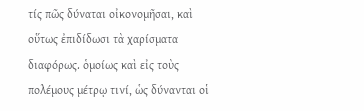τίς πῶς δύναται οἰκονομῆσαι, καὶ οὕτως ἐπιδίδωσι τὰ χαρίσματα διαφόρως. ὁμοίως καὶ εἰς τοὺς πολέμους μέτρῳ τινί, ὡς δύνανται οἱ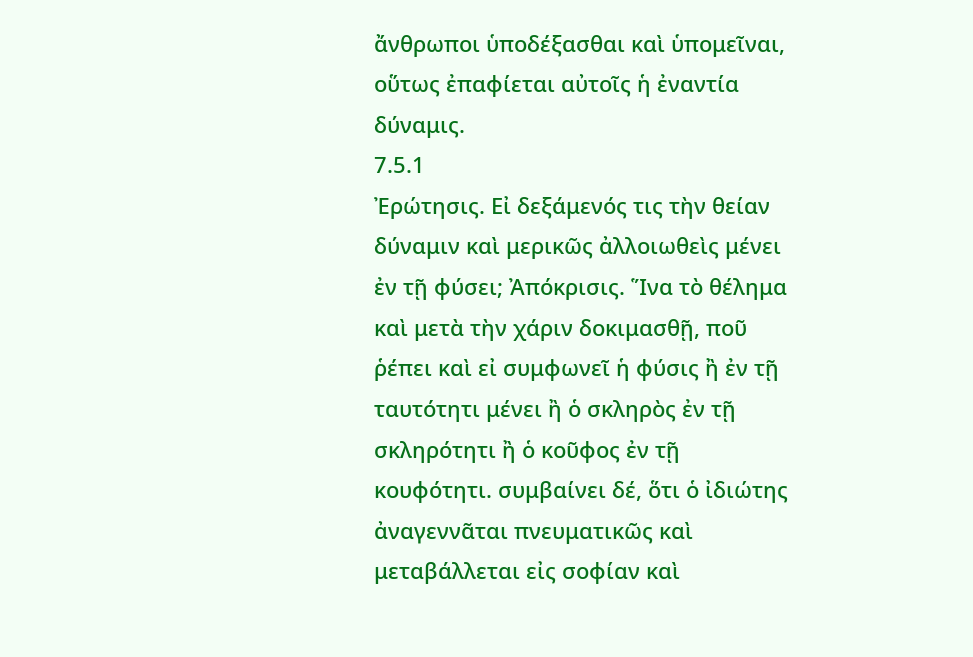ἄνθρωποι ὑποδέξασθαι καὶ ὑπομεῖναι, οὕτως ἐπαφίεται αὐτοῖς ἡ ἐναντία δύναμις.
7.5.1
Ἐρώτησις. Εἰ δεξάμενός τις τὴν θείαν δύναμιν καὶ μερικῶς ἀλλοιωθεὶς μένει ἐν τῇ φύσει; Ἀπόκρισις. Ἵνα τὸ θέλημα καὶ μετὰ τὴν χάριν δοκιμασθῇ, ποῦ ῥέπει καὶ εἰ συμφωνεῖ ἡ φύσις ἢ ἐν τῇ ταυτότητι μένει ἢ ὁ σκληρὸς ἐν τῇ σκληρότητι ἢ ὁ κοῦφος ἐν τῇ κουφότητι. συμβαίνει δέ, ὅτι ὁ ἰδιώτης ἀναγεννᾶται πνευματικῶς καὶ μεταβάλλεται εἰς σοφίαν καὶ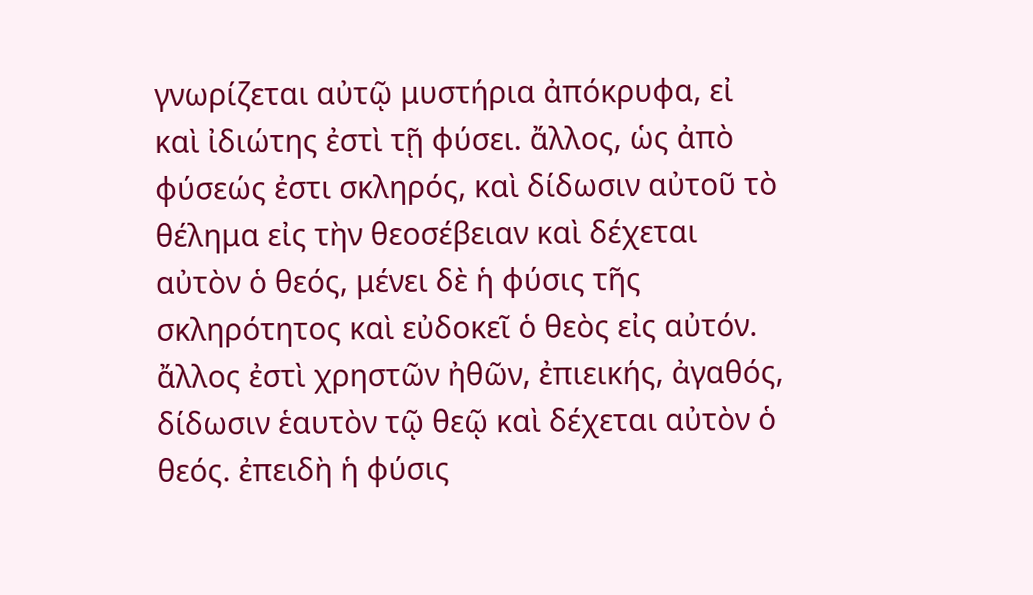γνωρίζεται αὐτῷ μυστήρια ἀπόκρυφα, εἰ καὶ ἰδιώτης ἐστὶ τῇ φύσει. ἄλλος, ὡς ἀπὸ φύσεώς ἐστι σκληρός, καὶ δίδωσιν αὐτοῦ τὸ θέλημα εἰς τὴν θεοσέβειαν καὶ δέχεται αὐτὸν ὁ θεός, μένει δὲ ἡ φύσις τῆς σκληρότητος καὶ εὐδοκεῖ ὁ θεὸς εἰς αὐτόν. ἄλλος ἐστὶ χρηστῶν ἠθῶν, ἐπιεικής, ἀγαθός, δίδωσιν ἑαυτὸν τῷ θεῷ καὶ δέχεται αὐτὸν ὁ θεός. ἐπειδὴ ἡ φύσις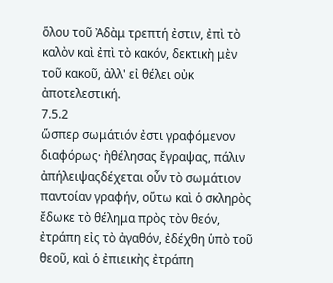ὅλου τοῦ Ἀδὰμ τρεπτή ἐστιν, ἐπὶ τὸ καλὸν καὶ ἐπὶ τὸ κακόν, δεκτικὴ μὲν τοῦ κακοῦ, ἀλλ' εἰ θέλει οὐκ ἀποτελεστική.
7.5.2
ὥσπερ σωμάτιόν ἐστι γραφόμενον διαφόρως· ἠθέλησας ἔγραψας, πάλιν ἀπήλειψαςδέχεται οὖν τὸ σωμάτιον παντοίαν γραφήν, οὕτω καὶ ὁ σκληρὸς ἔδωκε τὸ θέλημα πρὸς τὸν θεόν, ἐτράπη εἰς τὸ ἀγαθόν, ἐδέχθη ὑπὸ τοῦ θεοῦ, καὶ ὁ ἐπιεικὴς ἐτράπη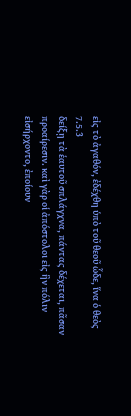εἰς τὸ ἀγαθόν, ἐδέχθη ὑπὸ τοῦ θεοῦ ὧδε, ἵνα ὁ θεὸς
7.5.3
δείξῃ τὰ ἑαυτοῦ σπλάγχνα, πάντας δέχεται, πᾶσαν προαίρεσιν. καὶ γὰρ οἱ ἀπόστολοι εἰς ἣν πόλιν εἰσήρχοντο, ἐποίουν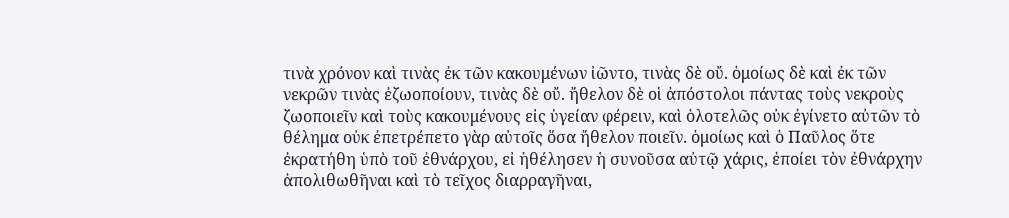τινὰ χρόνον καὶ τινὰς ἐκ τῶν κακουμένων ἰῶντο, τινὰς δὲ οὔ. ὁμοίως δὲ καὶ ἐκ τῶν νεκρῶν τινὰς ἐζωοποίουν, τινὰς δὲ οὔ. ἤθελον δὲ οἱ ἀπόστολοι πάντας τοὺς νεκροὺς ζωοποιεῖν καὶ τοὺς κακουμένους εἰς ὑγείαν φέρειν, καὶ ὁλοτελῶς οὐκ ἐγίνετο αὐτῶν τὸ θέλημα οὐκ ἐπετρέπετο γὰρ αὐτοῖς ὅσα ἤθελον ποιεῖν. ὁμοίως καὶ ὁ Παῦλος ὅτε ἐκρατήθη ὑπὸ τοῦ ἐθνάρχου, εἰ ἠθέλησεν ἡ συνοῦσα αὐτῷ χάρις, ἐποίει τὸν ἐθνάρχην ἀπολιθωθῆναι καὶ τὸ τεῖχος διαρραγῆναι,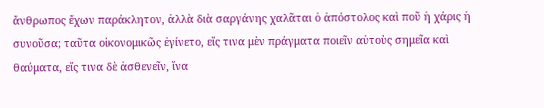ἄνθρωπος ἔχων παράκλητον, ἀλλὰ διὰ σαργάνης χαλᾶται ὁ ἀπόστολος καὶ ποῦ ἡ χάρις ἡ συνοῦσα; ταῦτα οἰκονομικῶς ἐγίνετο, εἴς τινα μὲν πράγματα ποιεῖν αὐτοὺς σημεῖα καὶ θαύματα, εἴς τινα δὲ ἀσθενεῖν, ἵνα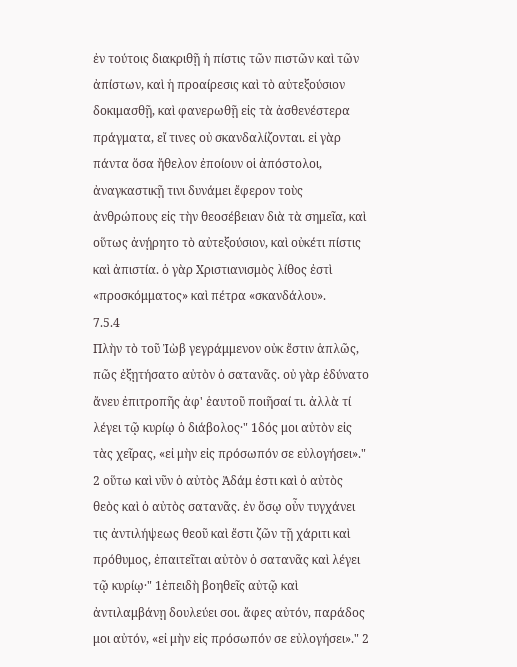ἐν τούτοις διακριθῇ ἡ πίστις τῶν πιστῶν καὶ τῶν ἀπίστων, καὶ ἡ προαίρεσις καὶ τὸ αὐτεξούσιον δοκιμασθῇ, καὶ φανερωθῇ εἰς τὰ ἀσθενέστερα πράγματα, εἴ τινες οὐ σκανδαλίζονται. εἰ γὰρ πάντα ὅσα ἤθελον ἐποίουν οἱ ἀπόστολοι, ἀναγκαστικῇ τινι δυνάμει ἔφερον τοὺς ἀνθρώπους εἰς τὴν θεοσέβειαν διὰ τὰ σημεῖα, καὶ οὕτως ἀνῄρητο τὸ αὐτεξούσιον, καὶ οὐκέτι πίστις καὶ ἀπιστία. ὁ γὰρ Χριστιανισμὸς λίθος ἐστὶ «προσκόμματος» καὶ πέτρα «σκανδάλου».
7.5.4
Πλὴν τὸ τοῦ Ἰὼβ γεγράμμενον οὐκ ἔστιν ἁπλῶς, πῶς ἐξῃτήσατο αὐτὸν ὁ σατανᾶς. οὐ γὰρ ἐδύνατο ἄνευ ἐπιτροπῆς ἀφ' ἑαυτοῦ ποιῆσαί τι. ἀλλὰ τί λέγει τῷ κυρίῳ ὁ διάβολος·" 1δός μοι αὐτὸν εἰς τὰς χεῖρας, «εἰ μὴν εἰς πρόσωπόν σε εὐλογήσει»." 2 οὕτω καὶ νῦν ὁ αὐτὸς Ἀδάμ ἐστι καὶ ὁ αὐτὸς θεὸς καὶ ὁ αὐτὸς σατανᾶς. ἐν ὅσῳ οὖν τυγχάνει τις ἀντιλήψεως θεοῦ καὶ ἔστι ζῶν τῇ χάριτι καὶ πρόθυμος, ἐπαιτεῖται αὐτὸν ὁ σατανᾶς καὶ λέγει τῷ κυρίῳ·" 1ἐπειδὴ βοηθεῖς αὐτῷ καὶ ἀντιλαμβάνῃ δουλεύει σοι. ἄφες αὐτόν, παράδος μοι αὐτόν, «εἰ μὴν εἰς πρόσωπόν σε εὐλογήσει»." 2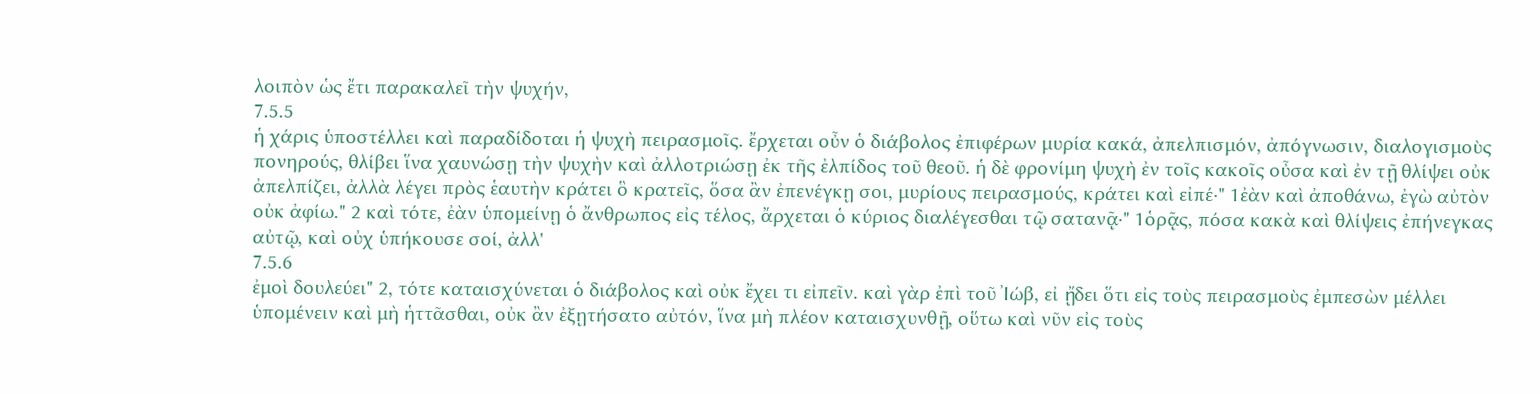λοιπὸν ὡς ἔτι παρακαλεῖ τὴν ψυχήν,
7.5.5
ἡ χάρις ὑποστέλλει καὶ παραδίδοται ἡ ψυχὴ πειρασμοῖς. ἔρχεται οὖν ὁ διάβολος ἐπιφέρων μυρία κακά, ἀπελπισμόν, ἀπόγνωσιν, διαλογισμοὺς πονηρούς, θλίβει ἵνα χαυνώσῃ τὴν ψυχὴν καὶ ἀλλοτριώσῃ ἐκ τῆς ἐλπίδος τοῦ θεοῦ. ἡ δὲ φρονίμη ψυχὴ ἐν τοῖς κακοῖς οὖσα καὶ ἐν τῇ θλίψει οὐκ ἀπελπίζει, ἀλλὰ λέγει πρὸς ἑαυτὴν κράτει ὃ κρατεῖς, ὅσα ἂν ἐπενέγκῃ σοι, μυρίους πειρασμούς, κράτει καὶ εἰπέ·" 1ἐὰν καὶ ἀποθάνω, ἐγὼ αὐτὸν οὐκ ἀφίω." 2 καὶ τότε, ἐὰν ὑπομείνῃ ὁ ἄνθρωπος εἰς τέλος, ἄρχεται ὁ κύριος διαλέγεσθαι τῷ σατανᾷ·" 1ὁρᾷς, πόσα κακὰ καὶ θλίψεις ἐπήνεγκας αὐτῷ, καὶ οὐχ ὑπήκουσε σοί, ἀλλ'
7.5.6
ἐμοὶ δουλεύει" 2, τότε καταισχύνεται ὁ διάβολος καὶ οὐκ ἔχει τι εἰπεῖν. καὶ γὰρ ἐπὶ τοῦ Ἰώβ, εἰ ᾔδει ὅτι εἰς τοὺς πειρασμοὺς ἐμπεσὼν μέλλει ὑπομένειν καὶ μὴ ἡττᾶσθαι, οὐκ ἂν ἐξῃτήσατο αὐτόν, ἵνα μὴ πλέον καταισχυνθῇ, οὕτω καὶ νῦν εἰς τοὺς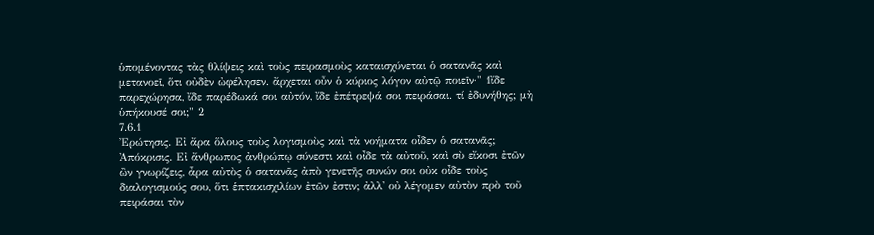ὑπομένοντας τὰς θλίψεις καὶ τοὺς πειρασμοὺς καταισχύνεται ὁ σατανᾶς καὶ μετανοεῖ, ὅτι οὐδὲν ὠφέλησεν. ἄρχεται οὖν ὁ κύριος λόγον αὐτῷ ποιεῖν·" 1ἴδε παρεχώρησα, ἴδε παρέδωκά σοι αὐτόν, ἴδε ἐπέτρεψά σοι πειράσαι. τί ἐδυνήθης; μὴ ὑπήκουσέ σοι;" 2
7.6.1
Ἐρώτησις. Εἰ ἄρα ὅλους τοὺς λογισμοὺς καὶ τὰ νοήματα οἶδεν ὁ σατανᾶς; Ἀπόκρισις. Εἰ ἄνθρωπος ἀνθρώπῳ σύνεστι καὶ οἶδε τὰ αὐτοῦ, καὶ σὺ εἴκοσι ἐτῶν ὢν γνωρίζεις, ἆρα αὐτὸς ὁ σατανᾶς ἀπὸ γενετῆς συνών σοι οὐκ οἶδε τοὺς διαλογισμούς σου, ὅτι ἑπτακισχιλίων ἐτῶν ἐστιν; ἀλλ' οὐ λέγομεν αὐτὸν πρὸ τοῦ πειράσαι τὸν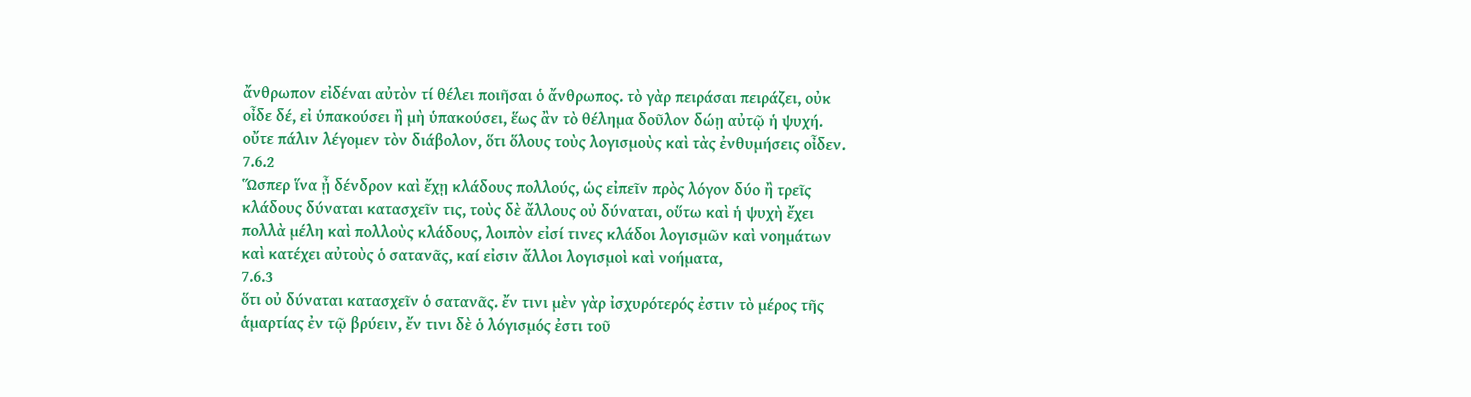ἄνθρωπον εἰδέναι αὐτὸν τί θέλει ποιῆσαι ὁ ἄνθρωπος. τὸ γὰρ πειράσαι πειράζει, οὐκ οἶδε δέ, εἰ ὑπακούσει ἢ μὴ ὑπακούσει, ἕως ἂν τὸ θέλημα δοῦλον δώῃ αὐτῷ ἡ ψυχή. οὔτε πάλιν λέγομεν τὸν διάβολον, ὅτι ὅλους τοὺς λογισμοὺς καὶ τὰς ἐνθυμήσεις οἶδεν.
7.6.2
Ὥσπερ ἵνα ᾖ δένδρον καὶ ἔχῃ κλάδους πολλούς, ὡς εἰπεῖν πρὸς λόγον δύο ἢ τρεῖς κλάδους δύναται κατασχεῖν τις, τοὺς δὲ ἄλλους οὐ δύναται, οὕτω καὶ ἡ ψυχὴ ἔχει πολλὰ μέλη καὶ πολλοὺς κλάδους, λοιπὸν εἰσί τινες κλάδοι λογισμῶν καὶ νοημάτων καὶ κατέχει αὐτοὺς ὁ σατανᾶς, καί εἰσιν ἄλλοι λογισμοὶ καὶ νοήματα,
7.6.3
ὅτι οὐ δύναται κατασχεῖν ὁ σατανᾶς. ἔν τινι μὲν γὰρ ἰσχυρότερός ἐστιν τὸ μέρος τῆς ἁμαρτίας ἐν τῷ βρύειν, ἔν τινι δὲ ὁ λόγισμός ἐστι τοῦ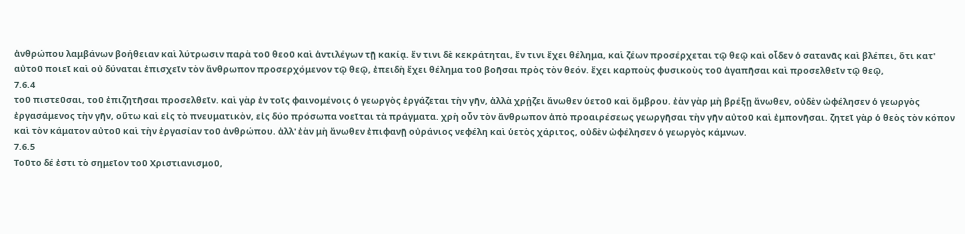ἀνθρώπου λαμβάνων βοήθειαν καὶ λύτρωσιν παρὰ τοῦ θεοῦ καὶ ἀντιλέγων τῇ κακίᾳ. ἔν τινι δὲ κεκράτηται, ἔν τινι ἔχει θέλημα, καὶ ζέων προσέρχεται τῷ θεῷ καὶ οἶδεν ὁ σατανᾶς καὶ βλέπει, ὅτι κατ' αὐτοῦ ποιεῖ καὶ οὐ δύναται ἐπισχεῖν τὸν ἄνθρωπον προσερχόμενον τῷ θεῷ, ἐπειδὴ ἔχει θέλημα τοῦ βοῆσαι πρὸς τὸν θεόν. ἔχει καρποὺς φυσικοὺς τοῦ ἀγαπῆσαι καὶ προσελθεῖν τῷ θεῷ,
7.6.4
τοῦ πιστεῦσαι, τοῦ ἐπιζητῆσαι προσελθεῖν. καὶ γὰρ ἐν τοῖς φαινομένοις ὁ γεωργὸς ἐργάζεται τὴν γῆν, ἀλλὰ χρῄζει ἄνωθεν ὑετοῦ καὶ ὄμβρου. ἐὰν γὰρ μὴ βρέξῃ ἄνωθεν, οὐδὲν ὠφέλησεν ὁ γεωργὸς ἐργασάμενος τὴν γῆν, οὕτω καὶ εἰς τὸ πνευματικὸν, εἰς δύο πρόσωπα νοεῖται τὰ πράγματα. χρὴ οὖν τὸν ἄνθρωπον ἀπὸ προαιρέσεως γεωργῆσαι τὴν γῆν αὐτοῦ καὶ ἐμπονῆσαι. ζητεῖ γὰρ ὁ θεὸς τὸν κόπον καὶ τὸν κάματον αὐτοῦ καὶ τὴν ἐργασίαν τοῦ ἀνθρώπου. ἀλλ' ἐὰν μὴ ἄνωθεν ἐπιφανῇ οὐράνιος νεφέλη καὶ ὑετὸς χάριτος, οὐδὲν ὠφέλησεν ὁ γεωργὸς κάμνων.
7.6.5
Τοῦτο δέ ἐστι τὸ σημεῖον τοῦ Χριστιανισμοῦ,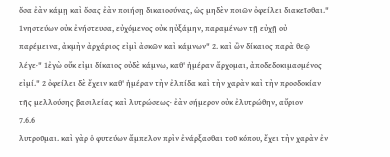ὅσα ἐὰν κάμῃ καὶ ὅσας ἐὰν ποιήσῃ δικαιοσύνας, ὡς μηδὲν ποιῶν ὀφείλει διακεῖσθαι." 1νηστεύων οὐκ ἐνήστευσα, εὐχόμενος οὐκ ηὐξάμην, παραμένων τῇ εὐχῇ οὐ παρέμεινα, ἀκμὴν ἀρχάριος εἰμὶ ἀσκῶν καὶ κάμνων" 2. καὶ ὢν δίκαιος παρὰ θεῷ λέγε·" 1ἐγὼ οὔκ εἰμι δίκαιος οὐδὲ κάμνω, καθ' ἡμέραν ἄρχομαι, ἀποδεδοκιμασμένος εἰμί." 2 ὀφείλει δὲ ἔχειν καθ' ἡμέραν τὴν ἐλπίδα καὶ τὴν χαρὰν καὶ τὴν προσδοκίαν τῆς μελλούσης βασιλείας καὶ λυτρώσεως· ἐὰν σήμερον οὐκ ἐλυτρώθην, αὔριον
7.6.6
λυτροῦμαι. καὶ γὰρ ὁ φυτεύων ἄμπελον πρὶν ἐνάρξασθαι τοῦ κόπου, ἔχει τὴν χαρὰν ἐν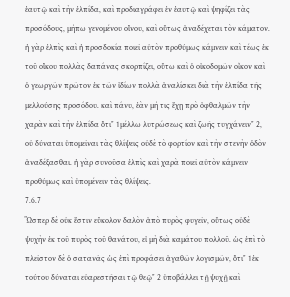ἑαυτῷ καὶ τὴν ἐλπίδα, καὶ προδιαγράφει ἐν ἑαυτῷ καὶ ψηφίζει τὰς προσόδους, μήπω γενομένου οἴνου, καὶ οὕτως ἀναδέχεται τὸν κάματον. ἡ γὰρ ἐλπὶς καὶ ἡ προσδοκία ποιεῖ αὐτὸν προθύμως κάμνειν καὶ τέως ἐκ τοῦ οἴκου πολλὰς δαπάνας σκορπίζει, οὕτω καὶ ὁ οἰκοδομῶν οἶκον καὶ ὁ γεωργῶν πρῶτον ἐκ τῶν ἰδίων πολλὰ ἀναλίσκει διὰ τὴν ἐλπίδα τῆς μελλούσης προσόδου. καὶ πάνυ, ἐὰν μή τις ἔχῃ πρὸ ὀφθαλμῶν τὴν χαρὰν καὶ τὴν ἐλπίδα ὅτι" 1μέλλω λυτρώσεως καὶ ζωῆς τυγχάνειν" 2, οὐ δύναται ὑπομεῖναι τὰς θλίψεις οὐδὲ τὸ φορτίον καὶ τὴν στενὴν ὁδὸν ἀναδέξασθαι. ἡ γὰρ συνοῦσα ἐλπὶς καὶ χαρὰ ποιεῖ αὐτὸν κάμνειν προθύμως καὶ ὑπομένειν τὰς θλίψεις.
7.6.7
Ὥσπερ δὲ οὐκ ἔστιν εὔκολον δαλὸν ἀπὸ πυρὸς φυγεῖν, οὕτως οὐδὲ ψυχὴν ἐκ τοῦ πυρὸς τοῦ θανάτου, εἰ μὴ διὰ καμάτου πολλοῦ. ὡς ἐπὶ τὸ πλεῖστον δὲ ὁ σατανᾶς ὡς ἐπὶ προφάσει ἀγαθῶν λογισμῶν, ὅτι" 1ἐκ τούτου δύναται εὐαρεστῆσαι τῷ θεῷ" 2 ὑποβάλλει τῇ ψυχῇ καὶ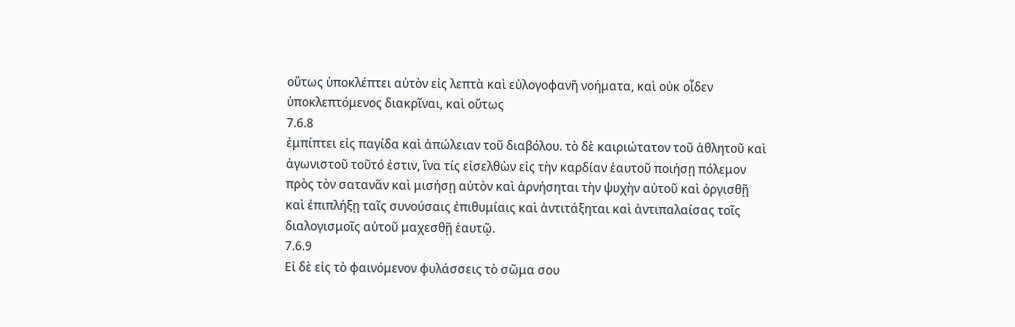οὕτως ὑποκλέπτει αὐτὸν εἰς λεπτὰ καὶ εὐλογοφανῆ νοήματα, καὶ οὐκ οἶδεν ὑποκλεπτόμενος διακρῖναι, καὶ οὕτως
7.6.8
ἐμπίπτει εἰς παγίδα καὶ ἀπώλειαν τοῦ διαβόλου. τὸ δὲ καιριώτατον τοῦ ἀθλητοῦ καὶ ἀγωνιστοῦ τοῦτό ἐστιν, ἵνα τίς εἰσελθὼν εἰς τὴν καρδίαν ἑαυτοῦ ποιήσῃ πόλεμον πρὸς τὸν σατανᾶν καὶ μισήσῃ αὐτὸν καὶ ἀρνήσηται τὴν ψυχὴν αὐτοῦ καὶ ὀργισθῇ καὶ ἐπιπλήξῃ ταῖς συνούσαις ἐπιθυμίαις καὶ ἀντιτάξηται καὶ ἀντιπαλαίσας τοῖς διαλογισμοῖς αὐτοῦ μαχεσθῇ ἑαυτῷ.
7.6.9
Εἰ δὲ εἰς τὸ φαινόμενον φυλάσσεις τὸ σῶμα σου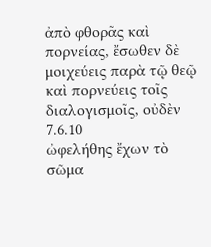ἀπὸ φθορᾶς καὶ πορνείας, ἔσωθεν δὲ μοιχεύεις παρὰ τῷ θεῷ καὶ πορνεύεις τοῖς διαλογισμοῖς, οὐδὲν
7.6.10
ὠφελήθης ἔχων τὸ σῶμα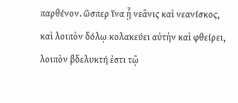παρθένον. ὥσπερ ἵνα ᾖ νεᾶνις καὶ νεανίσκος, καὶ λοιπὸν δόλῳ κολακεύει αὐτὴν καὶ φθείρει, λοιπὸν βδελυκτή ἐστι τῷ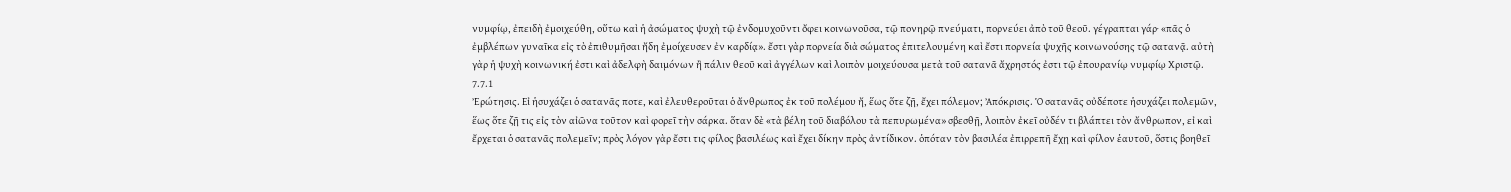νυμφίῳ, ἐπειδὴ ἐμοιχεύθη, οὕτω καὶ ἡ ἀσώματος ψυχὴ τῷ ἐνδομυχοῦντι ὄφει κοινωνοῦσα, τῷ πονηρῷ πνεύματι, πορνεύει ἀπὸ τοῦ θεοῦ. γέγραπται γάρ· «πᾶς ὁ ἐμβλέπων γυναῖκα εἰς τὸ ἐπιθυμῆσαι ἤδη ἐμοίχευσεν ἐν καρδίᾳ». ἔστι γὰρ πορνεία διὰ σώματος ἐπιτελουμένη καὶ ἔστι πορνεία ψυχῆς κοινωνούσης τῷ σατανᾷ. αὐτὴ γὰρ ἡ ψυχὴ κοινωνική ἐστι καὶ ἀδελφὴ δαιμόνων ἢ πάλιν θεοῦ καὶ ἀγγέλων καὶ λοιπὸν μοιχεύουσα μετὰ τοῦ σατανᾶ ἄχρηστός ἐστι τῷ ἐπουρανίῳ νυμφίῳ Χριστῷ.
7.7.1
Ἐρώτησις. Εἰ ἡσυχάζει ὁ σατανᾶς ποτε, καὶ ἐλευθεροῦται ὁ ἄνθρωπος ἐκ τοῦ πολέμου ἤ, ἕως ὅτε ζῇ, ἔχει πόλεμον; Ἀπόκρισις. Ὁ σατανᾶς οὐδέποτε ἡσυχάζει πολεμῶν, ἕως ὅτε ζῇ τις εἰς τὸν αἰῶνα τοῦτον καὶ φορεῖ τὴν σάρκα. ὅταν δὲ «τὰ βέλη τοῦ διαβόλου τὰ πεπυρωμένα» σβεσθῇ, λοιπὸν ἐκεῖ οὐδέν τι βλάπτει τὸν ἄνθρωπον, εἰ καὶ ἔρχεται ὁ σατανᾶς πολεμεῖν; πρὸς λόγον γὰρ ἔστι τις φίλος βασιλέως καὶ ἔχει δίκην πρὸς ἀντίδικον. ὁπόταν τὸν βασιλέα ἐπιρρεπῆ ἔχῃ καὶ φίλον ἑαυτοῦ, ὅστις βοηθεῖ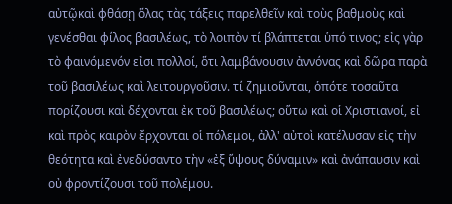αὐτῷκαὶ φθάσῃ ὅλας τὰς τάξεις παρελθεῖν καὶ τοὺς βαθμοὺς καὶ γενέσθαι φίλος βασιλέως, τὸ λοιπὸν τί βλάπτεται ὑπό τινος; εἰς γὰρ τὸ φαινόμενόν εἰσι πολλοί, ὅτι λαμβάνουσιν ἀννόνας καὶ δῶρα παρὰ τοῦ βασιλέως καὶ λειτουργοῦσιν. τί ζημιοῦνται, ὁπότε τοσαῦτα πορίζουσι καὶ δέχονται ἐκ τοῦ βασιλέως; οὕτω καὶ οἱ Χριστιανοί, εἰ καὶ πρὸς καιρὸν ἔρχονται οἱ πόλεμοι, ἀλλ' αὐτοὶ κατέλυσαν εἰς τὴν θεότητα καὶ ἐνεδύσαντο τὴν «ἐξ ὕψους δύναμιν» καὶ ἀνάπαυσιν καὶ οὐ φροντίζουσι τοῦ πολέμου.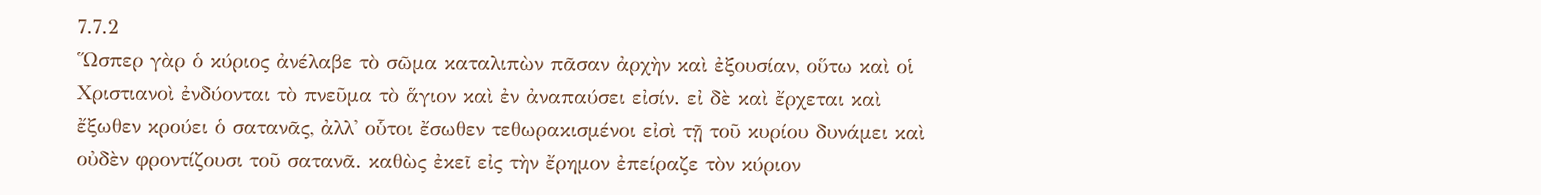7.7.2
Ὥσπερ γὰρ ὁ κύριος ἀνέλαβε τὸ σῶμα καταλιπὼν πᾶσαν ἀρχὴν καὶ ἐξουσίαν, οὕτω καὶ οἱ Χριστιανοὶ ἐνδύονται τὸ πνεῦμα τὸ ἅγιον καὶ ἐν ἀναπαύσει εἰσίν. εἰ δὲ καὶ ἔρχεται καὶ ἔξωθεν κρούει ὁ σατανᾶς, ἀλλ' οὗτοι ἔσωθεν τεθωρακισμένοι εἰσὶ τῇ τοῦ κυρίου δυνάμει καὶ οὐδὲν φροντίζουσι τοῦ σατανᾶ. καθὼς ἐκεῖ εἰς τὴν ἔρημον ἐπείραζε τὸν κύριον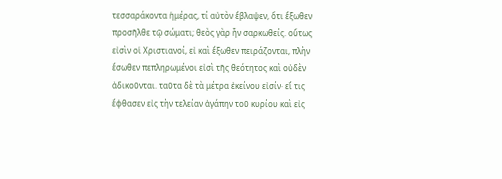τεσσαράκοντα ἡμέρας, τί αὐτὸν ἔβλαψεν, ὅτι ἔξωθεν προσῆλθε τῷ σώματι; θεὸς γὰρ ἦν σαρκωθείς. οὕτως εἰσὶν οἱ Χριστιανοί, εἰ καὶ ἔξωθεν πειράζονται, πλὴν ἔσωθεν πεπληρωμένοι εἰσὶ τῆς θεότητος καὶ οὐδὲν ἀδικοῦνται. ταῦτα δὲ τὰ μέτρα ἐκείνου εἰσίν· εἴ τις ἔφθασεν εἰς τὴν τελείαν ἀγάπην τοῦ κυρίου καὶ εἰς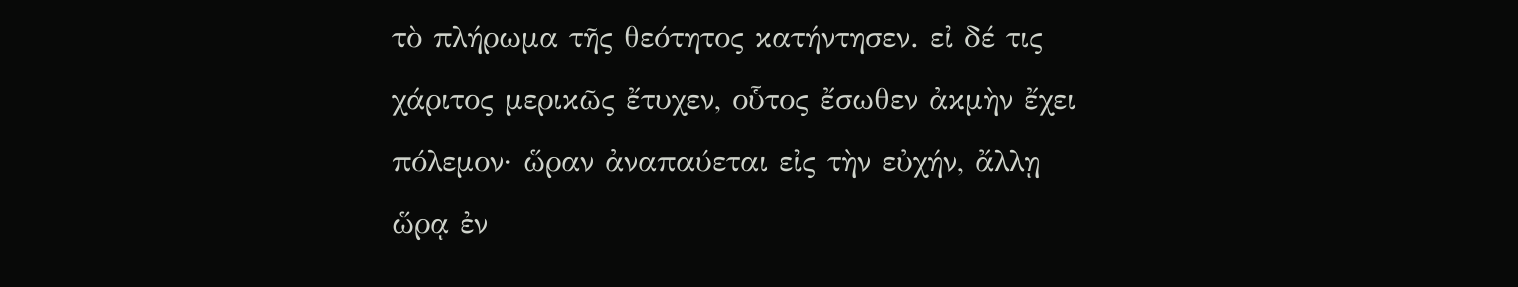τὸ πλήρωμα τῆς θεότητος κατήντησεν. εἰ δέ τις χάριτος μερικῶς ἔτυχεν, οὗτος ἔσωθεν ἀκμὴν ἔχει πόλεμον· ὥραν ἀναπαύεται εἰς τὴν εὐχήν, ἄλλῃ ὥρᾳ ἐν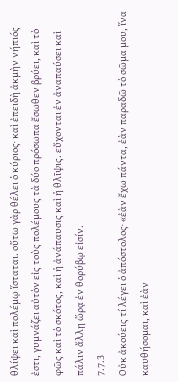θλίψει καὶ πολέμῳ ἵσταται. οὕτω γὰρ θέλει ὁ κύριος· καὶ ἐπειδὴ ἀκμὴν νήπιός ἐστι, γυμνάζει αὐτὸν εἰς τοὺς πολέμους τὰ δύο πρόσωπα ἔσωθεν βρύει, καὶ τὸ φῶς καὶ τὸ σκότος, καὶ ἡ ἀνάπαυσις καὶ ἡ θλῖψις. εὔχονται ἐν ἀναπαύσει καὶ πάλιν ἄλλῃ ὥρᾳ ἐν θορύβῳ εἰσίν.
7.7.3
Οὐκ ἀκούεις τί λέγει ὁ ἀπόστολος· «ἐὰν ἔχω πάντα, ἐὰν παραδῶ τὸ σῶμα μου, ἵνα καυθήσομαι, καὶ ἐὰν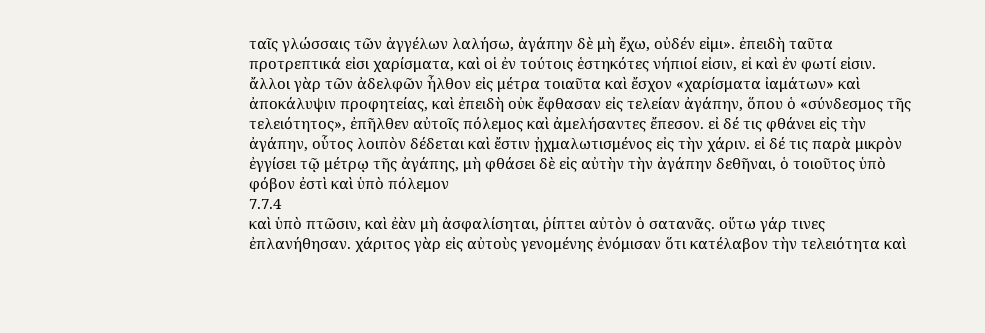ταῖς γλώσσαις τῶν ἀγγέλων λαλήσω, ἀγάπην δὲ μὴ ἔχω, οὐδέν εἰμι». ἐπειδὴ ταῦτα προτρεπτικά εἰσι χαρίσματα, καὶ οἱ ἐν τούτοις ἑστηκότες νήπιοί εἰσιν, εἰ καὶ ἐν φωτί εἰσιν. ἄλλοι γὰρ τῶν ἀδελφῶν ἦλθον εἰς μέτρα τοιαῦτα καὶ ἔσχον «χαρίσματα ἰαμάτων» καὶ ἀποκάλυψιν προφητείας, καὶ ἐπειδὴ οὐκ ἔφθασαν εἰς τελείαν ἀγάπην, ὅπου ὁ «σύνδεσμος τῆς τελειότητος», ἐπῆλθεν αὐτοῖς πόλεμος καὶ ἀμελήσαντες ἔπεσον. εἰ δέ τις φθάνει εἰς τὴν ἀγάπην, οὗτος λοιπὸν δέδεται καὶ ἔστιν ᾐχμαλωτισμένος εἰς τὴν χάριν. εἰ δέ τις παρὰ μικρὸν ἐγγίσει τῷ μέτρῳ τῆς ἀγάπης, μὴ φθάσει δὲ εἰς αὐτὴν τὴν ἀγάπην δεθῆναι, ὁ τοιοῦτος ὑπὸ φόβον ἐστὶ καὶ ὑπὸ πόλεμον
7.7.4
καὶ ὑπὸ πτῶσιν, καὶ ἐὰν μὴ ἀσφαλίσηται, ῥίπτει αὐτὸν ὁ σατανᾶς. οὕτω γάρ τινες ἐπλανήθησαν. χάριτος γὰρ εἰς αὐτοὺς γενομένης ἐνόμισαν ὅτι κατέλαβον τὴν τελειότητα καὶ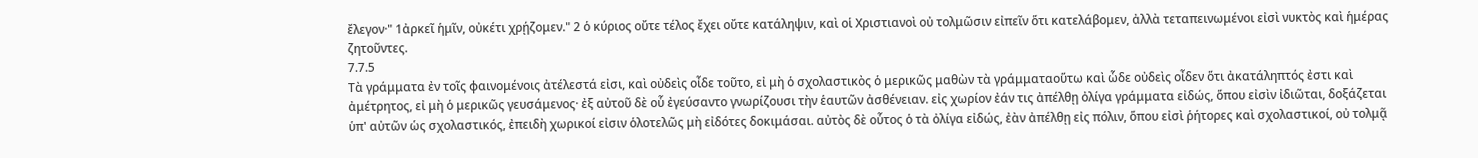ἔλεγον·" 1ἀρκεῖ ἡμῖν, οὐκέτι χρῄζομεν." 2 ὁ κύριος οὔτε τέλος ἔχει οὔτε κατάληψιν, καὶ οἱ Χριστιανοὶ οὐ τολμῶσιν εἰπεῖν ὅτι κατελάβομεν, ἀλλὰ τεταπεινωμένοι εἰσὶ νυκτὸς καὶ ἡμέρας ζητοῦντες.
7.7.5
Τὰ γράμματα ἐν τοῖς φαινομένοις ἀτέλεστά εἰσι, καὶ οὐδεὶς οἶδε τοῦτο, εἰ μὴ ὁ σχολαστικὸς ὁ μερικῶς μαθὼν τὰ γράμματαοὕτω καὶ ὧδε οὐδεὶς οἶδεν ὅτι ἀκατάληπτός ἐστι καὶ ἀμέτρητος, εἰ μὴ ὁ μερικῶς γευσάμενος· ἐξ αὐτοῦ δὲ οὗ ἐγεύσαντο γνωρίζουσι τὴν ἑαυτῶν ἀσθένειαν. εἰς χωρίον ἐάν τις ἀπέλθῃ ὀλίγα γράμματα εἰδώς, ὅπου εἰσὶν ἰδιῶται, δοξάζεται ὑπ' αὐτῶν ὡς σχολαστικός, ἐπειδὴ χωρικοί εἰσιν ὁλοτελῶς μὴ εἰδότες δοκιμάσαι. αὐτὸς δὲ οὗτος ὁ τὰ ὀλίγα εἰδώς, ἐὰν ἀπέλθῃ εἰς πόλιν, ὅπου εἰσὶ ῥήτορες καὶ σχολαστικοί, οὐ τολμᾷ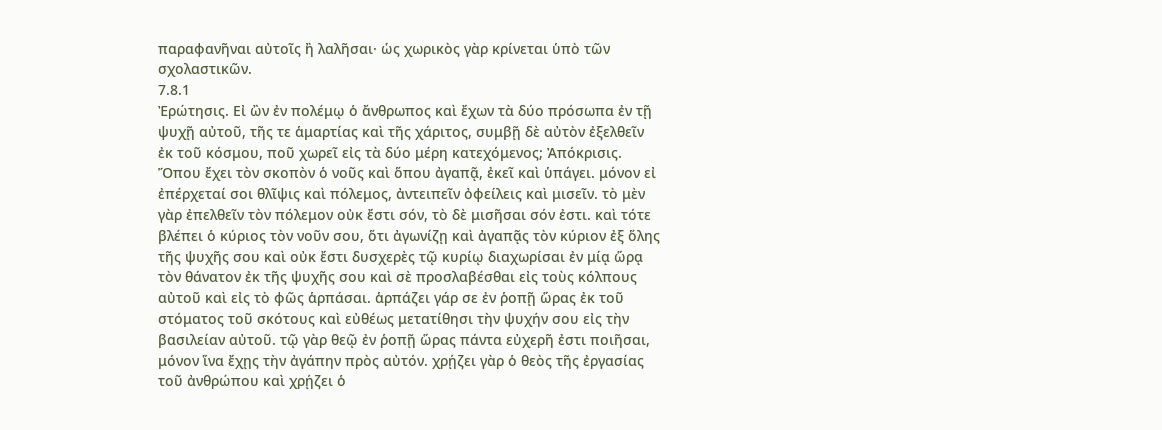παραφανῆναι αὐτοῖς ἢ λαλῆσαι· ὡς χωρικὸς γὰρ κρίνεται ὑπὸ τῶν σχολαστικῶν.
7.8.1
Ἐρώτησις. Εἰ ὢν ἐν πολέμῳ ὁ ἄνθρωπος καὶ ἔχων τὰ δύο πρόσωπα ἐν τῇ ψυχῇ αὐτοῦ, τῆς τε ἁμαρτίας καὶ τῆς χάριτος, συμβῇ δὲ αὐτὸν ἐξελθεῖν ἐκ τοῦ κόσμου, ποῦ χωρεῖ εἰς τὰ δύο μέρη κατεχόμενος; Ἀπόκρισις. Ὅπου ἔχει τὸν σκοπὸν ὁ νοῦς καὶ ὅπου ἀγαπᾷ, ἐκεῖ καὶ ὑπάγει. μόνον εἰ ἐπέρχεταί σοι θλῖψις καὶ πόλεμος, ἀντειπεῖν ὀφείλεις καὶ μισεῖν. τὸ μὲν γὰρ ἐπελθεῖν τὸν πόλεμον οὐκ ἔστι σόν, τὸ δὲ μισῆσαι σόν ἐστι. καὶ τότε βλέπει ὁ κύριος τὸν νοῦν σου, ὅτι ἀγωνίζῃ καὶ ἀγαπᾷς τὸν κύριον ἐξ ὅλης τῆς ψυχῆς σου καὶ οὐκ ἔστι δυσχερὲς τῷ κυρίῳ διαχωρίσαι ἐν μίᾳ ὥρᾳ τὸν θάνατον ἐκ τῆς ψυχῆς σου καὶ σὲ προσλαβέσθαι εἰς τοὺς κόλπους αὐτοῦ καὶ εἰς τὸ φῶς ἁρπάσαι. ἁρπάζει γάρ σε ἐν ῥοπῇ ὥρας ἐκ τοῦ στόματος τοῦ σκότους καὶ εὐθέως μετατίθησι τὴν ψυχήν σου εἰς τὴν βασιλείαν αὐτοῦ. τῷ γὰρ θεῷ ἐν ῥοπῇ ὥρας πάντα εὐχερῆ ἐστι ποιῆσαι, μόνον ἵνα ἔχῃς τὴν ἀγάπην πρὸς αὐτόν. χρῄζει γὰρ ὁ θεὸς τῆς ἐργασίας τοῦ ἀνθρώπου καὶ χρῄζει ὁ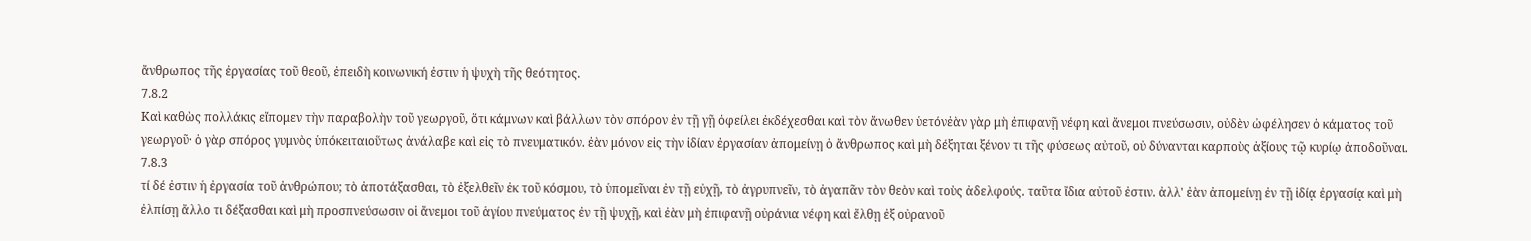ἄνθρωπος τῆς ἐργασίας τοῦ θεοῦ, ἐπειδὴ κοινωνική ἐστιν ἡ ψυχὴ τῆς θεότητος.
7.8.2
Καὶ καθὼς πολλάκις εἴπομεν τὴν παραβολὴν τοῦ γεωργοῦ, ὅτι κάμνων καὶ βάλλων τὸν σπόρον ἐν τῇ γῇ ὀφείλει ἐκδέχεσθαι καὶ τὸν ἄνωθεν ὑετόνἐὰν γὰρ μὴ ἐπιφανῇ νέφη καὶ ἄνεμοι πνεύσωσιν, οὐδὲν ὠφέλησεν ὁ κάματος τοῦ γεωργοῦ· ὁ γὰρ σπόρος γυμνὸς ὑπόκειταιοὕτως ἀνάλαβε καὶ εἰς τὸ πνευματικόν. ἐὰν μόνον εἰς τὴν ἰδίαν ἐργασίαν ἀπομείνῃ ὁ ἄνθρωπος καὶ μὴ δέξηται ξένον τι τῆς φύσεως αὐτοῦ, οὐ δύνανται καρποὺς ἀξίους τῷ κυρίῳ ἀποδοῦναι.
7.8.3
τί δέ ἐστιν ἡ ἐργασία τοῦ ἀνθρώπου; τὸ ἀποτάξασθαι, τὸ ἐξελθεῖν ἐκ τοῦ κόσμου, τὸ ὑπομεῖναι ἐν τῇ εὐχῇ, τὸ ἀγρυπνεῖν, τὸ ἀγαπᾶν τὸν θεὸν καὶ τοὺς ἀδελφούς. ταῦτα ἴδια αὐτοῦ ἐστιν. ἀλλ' ἐὰν ἀπομείνῃ ἐν τῇ ἰδίᾳ ἐργασίᾳ καὶ μὴ ἐλπίσῃ ἄλλο τι δέξασθαι καὶ μὴ προσπνεύσωσιν οἱ ἄνεμοι τοῦ ἁγίου πνεύματος ἐν τῇ ψυχῇ, καὶ ἐὰν μὴ ἐπιφανῇ οὐράνια νέφη καὶ ἔλθῃ ἐξ οὐρανοῦ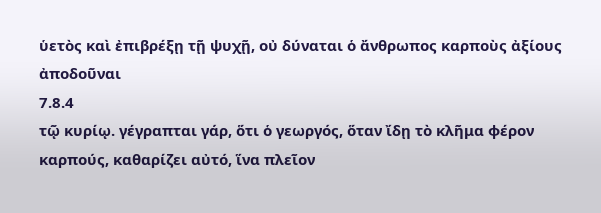ὑετὸς καὶ ἐπιβρέξῃ τῇ ψυχῇ, οὐ δύναται ὁ ἄνθρωπος καρποὺς ἀξίους ἀποδοῦναι
7.8.4
τῷ κυρίῳ. γέγραπται γάρ, ὅτι ὁ γεωργός, ὅταν ἴδῃ τὸ κλῆμα φέρον καρπούς, καθαρίζει αὐτό, ἵνα πλεῖον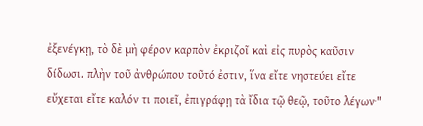ἐξενέγκῃ, τὸ δὲ μὴ φέρον καρπὸν ἐκριζοῖ καὶ εἰς πυρὸς καῦσιν δίδωσι. πλὴν τοῦ ἀνθρώπου τοῦτό ἐστιν, ἵνα εἴτε νηστεύει εἴτε εὔχεται εἴτε καλόν τι ποιεῖ, ἐπιγράφῃ τὰ ἴδια τῷ θεῷ, τοῦτο λέγων·"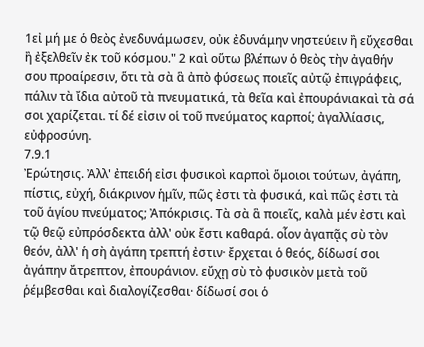1εἰ μή με ὁ θεὸς ἐνεδυνάμωσεν, οὐκ ἐδυνάμην νηστεύειν ἢ εὔχεσθαι ἢ ἐξελθεῖν ἐκ τοῦ κόσμου." 2 καὶ οὕτω βλέπων ὁ θεὸς τὴν ἀγαθήν σου προαίρεσιν, ὅτι τὰ σὰ ἃ ἀπὸ φύσεως ποιεῖς αὐτῷ ἐπιγράφεις, πάλιν τὰ ἴδια αὐτοῦ τὰ πνευματικά, τὰ θεῖα καὶ ἐπουράνιακαὶ τὰ σά σοι χαρίζεται. τί δέ εἰσιν οἱ τοῦ πνεύματος καρποί; ἀγαλλίασις, εὐφροσύνη.
7.9.1
Ἐρώτησις. Ἀλλ' ἐπειδή εἰσι φυσικοὶ καρποὶ ὅμοιοι τούτων, ἀγάπη, πίστις, εὐχή, διάκρινον ἡμῖν, πῶς ἐστι τὰ φυσικά, καὶ πῶς ἐστι τὰ τοῦ ἁγίου πνεύματος; Ἀπόκρισις. Τὰ σὰ ἃ ποιεῖς, καλὰ μέν ἐστι καὶ τῷ θεῷ εὐπρόσδεκτα ἀλλ' οὐκ ἔστι καθαρά. οἷον ἀγαπᾷς σὺ τὸν θεόν, ἀλλ' ἡ σὴ ἀγάπη τρεπτή ἐστιν· ἔρχεται ὁ θεός, δίδωσί σοι ἀγάπην ἄτρεπτον, ἐπουράνιον. εὔχῃ σὺ τὸ φυσικὸν μετὰ τοῦ ῥέμβεσθαι καὶ διαλογίζεσθαι· δίδωσί σοι ὁ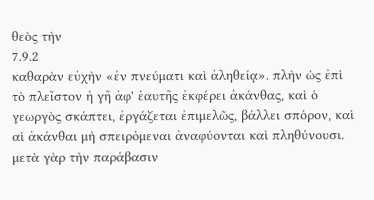θεὸς τὴν
7.9.2
καθαρὰν εὐχὴν «ἐν πνεύματι καὶ ἀληθείᾳ». πλὴν ὡς ἐπὶ τὸ πλεῖστον ἡ γῆ ἀφ' ἑαυτῆς ἐκφέρει ἀκάνθας, καὶ ὁ γεωργὸς σκάπτει, ἐργάζεται ἐπιμελῶς, βάλλει σπόρον, καὶ αἱ ἀκάνθαι μὴ σπειρόμεναι ἀναφύονται καὶ πληθύνουσι. μετὰ γὰρ τὴν παράβασιν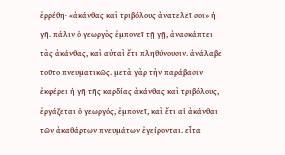ἐρρέθη· «ἀκάνθας καὶ τριβόλους ἀνατελεῖ σοι» ἡ γῆ. πάλιν ὁ γεωργὸς ἐμπονεῖ τῇ γῇ, ἀνασκάπτει τὰς ἀκάνθας, καὶ αὐταὶ ἔτι πληθύνουσιν. ἀνάλαβε τοῦτο πνευματικῶς. μετὰ γὰρ τὴν παράβασιν ἐκφέρει ἡ γῆ τῆς καρδίας ἀκάνθας καὶ τριβόλους, ἐργάζεται ὁ γεωργός, ἐμπονεῖ, καὶ ἔτι αἱ ἀκάνθαι τῶν ἀκαθάρτων πνευμάτων ἐγείρονται. εἶτα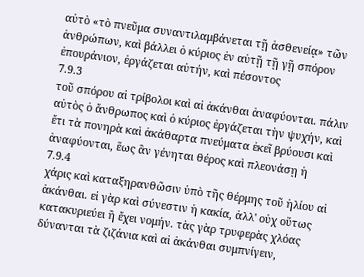αὐτὸ «τὸ πνεῦμα συναντιλαμβάνεται τῇ ἀσθενείᾳ» τῶν ἀνθρώπων, καὶ βάλλει ὁ κύριος ἐν αὐτῇ τῇ γῇ σπόρον ἐπουράνιον, ἐργάζεται αὐτήν, καὶ πέσοντος
7.9.3
τοῦ σπόρου αἱ τρίβολοι καὶ αἱ ἀκάνθαι ἀναφύονται. πάλιν αὐτὸς ὁ ἄνθρωπος καὶ ὁ κύριος ἐργάζεται τὴν ψυχήν, καὶ ἔτι τὰ πονηρὰ καὶ ἀκάθαρτα πνεύματα ἐκεῖ βρύουσι καὶ ἀναφύονται, ἕως ἂν γένηται θέρος καὶ πλεονάσῃ ἡ
7.9.4
χάρις καὶ καταξηρανθῶσιν ὑπὸ τῆς θέρμης τοῦ ἡλίου αἱ ἀκάνθαι. εἰ γὰρ καὶ σύνεστιν ἡ κακία, ἀλλ' οὐχ οὕτως κατακυριεύει ἢ ἔχει νομήν. τὰς γὰρ τρυφερὰς χλόας δύνανται τὰ ζιζάνια καὶ αἱ ἀκάνθαι συμπνίγειν,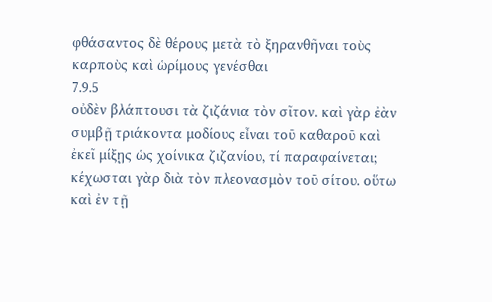φθάσαντος δὲ θέρους μετὰ τὸ ξηρανθῆναι τοὺς καρποὺς καὶ ὡρίμους γενέσθαι
7.9.5
οὐδὲν βλάπτουσι τὰ ζιζάνια τὸν σῖτον. καὶ γὰρ ἐὰν συμβῇ τριάκοντα μοδίους εἶναι τοῦ καθαροῦ καὶ ἐκεῖ μίξῃς ὡς χοίνικα ζιζανίου, τί παραφαίνεται; κέχωσται γὰρ διὰ τὸν πλεονασμὸν τοῦ σίτου. οὕτω καὶ ἐν τῇ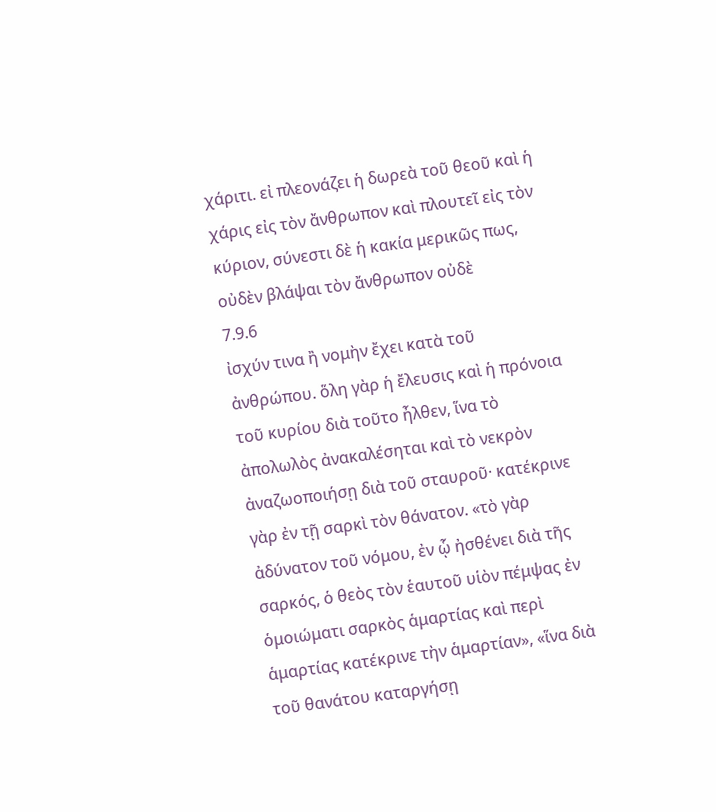χάριτι. εἰ πλεονάζει ἡ δωρεὰ τοῦ θεοῦ καὶ ἡ χάρις εἰς τὸν ἄνθρωπον καὶ πλουτεῖ εἰς τὸν κύριον, σύνεστι δὲ ἡ κακία μερικῶς πως, οὐδὲν βλάψαι τὸν ἄνθρωπον οὐδὲ
7.9.6
ἰσχύν τινα ἢ νομὴν ἔχει κατὰ τοῦ ἀνθρώπου. ὅλη γὰρ ἡ ἔλευσις καὶ ἡ πρόνοια τοῦ κυρίου διὰ τοῦτο ἦλθεν, ἵνα τὸ ἀπολωλὸς ἀνακαλέσηται καὶ τὸ νεκρὸν ἀναζωοποιήσῃ διὰ τοῦ σταυροῦ· κατέκρινε γὰρ ἐν τῇ σαρκὶ τὸν θάνατον. «τὸ γὰρ ἀδύνατον τοῦ νόμου, ἐν ᾧ ἠσθένει διὰ τῆς σαρκός, ὁ θεὸς τὸν ἑαυτοῦ υἱὸν πέμψας ἐν ὁμοιώματι σαρκὸς ἁμαρτίας καὶ περὶ ἁμαρτίας κατέκρινε τὴν ἁμαρτίαν», «ἵνα διὰ τοῦ θανάτου καταργήσῃ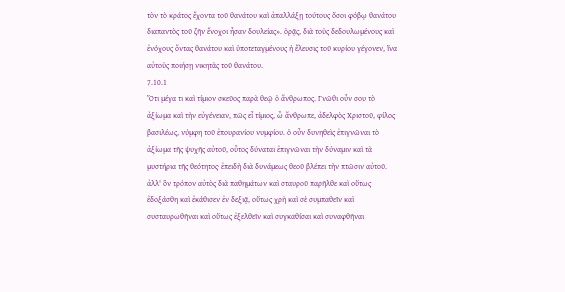τὸν τὸ κράτος ἔχοντα τοῦ θανάτου καὶ ἀπαλλάξῃ τούτους ὅσοι φόβῳ θανάτου διαπαντὸς τοῦ ζῆν ἔνοχοι ἦσαν δουλείας». ὁρᾷς, διὰ τοὺς δεδουλωμένους καὶ ἐνόχους ὄντας θανάτου καὶ ὑποτεταγμένους ἡ ἔλευσις τοῦ κυρίου γέγονεν, ἵνα αὐτοὺς ποιήσῃ νικητὰς τοῦ θανάτου.
7.10.1
Ὅτι μέγα τι καὶ τίμιον σκεῦος παρὰ θεῷ ὁ ἄνθρωπος. Γνῶθι οὖν σου τὸ ἀξίωμα καὶ τὴν εὐγένειαν, πῶς εἶ τίμιος, ὦ ἄνθρωπε, ἀδελφὸς Χριστοῦ, φίλος βασιλέως, νύμφη τοῦ ἐπουρανίου νυμφίου. ὁ οὖν δυνηθεὶς ἐπιγνῶναι τὸ ἀξίωμα τῆς ψυχῆς αὐτοῦ, οὗτος δύναται ἐπιγνῶναι τὴν δύναμιν καὶ τὰ μυστήρια τῆς θεότητος· ἐπειδὴ διὰ δυνάμεως θεοῦ βλέπει τὴν πτῶσιν αὐτοῦ. ἀλλ' ὃν τρόπον αὐτὸς διὰ παθημάτων καὶ σταυροῦ παρῆλθε καὶ οὕτως ἐδοξάσθη καὶ ἐκάθισεν ἐν δεξιᾷ, οὕτως χρὴ καὶ σὲ συμπαθεῖν καὶ συσταυρωθῆναι καὶ οὕτως ἐξελθεῖν καὶ συγκαθίσαι καὶ συναφθῆναι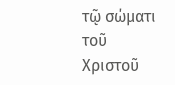τῷ σώματι τοῦ Χριστοῦ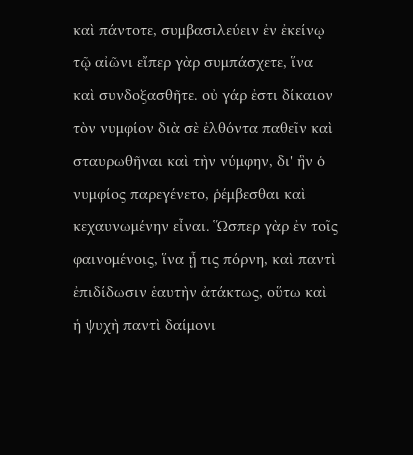καὶ πάντοτε, συμβασιλεύειν ἐν ἐκείνῳ τῷ αἰῶνι εἴπερ γὰρ συμπάσχετε, ἵνα καὶ συνδοξασθῆτε. οὐ γάρ ἐστι δίκαιον τὸν νυμφίον διὰ σὲ ἐλθόντα παθεῖν καὶ σταυρωθῆναι καὶ τὴν νύμφην, δι' ἣν ὁ νυμφίος παρεγένετο, ῥέμβεσθαι καὶ κεχαυνωμένην εἶναι. Ὥσπερ γὰρ ἐν τοῖς φαινομένοις, ἵνα ᾖ τις πόρνη, καὶ παντὶ ἐπιδίδωσιν ἑαυτὴν ἀτάκτως, οὕτω καὶ ἡ ψυχὴ παντὶ δαίμονι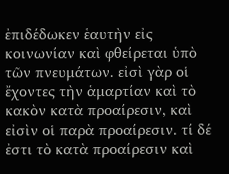ἐπιδέδωκεν ἑαυτὴν εἰς κοινωνίαν καὶ φθείρεται ὑπὸ τῶν πνευμάτων. εἰσὶ γὰρ οἱ ἔχοντες τὴν ἁμαρτίαν καὶ τὸ κακὸν κατὰ προαίρεσιν, καὶ εἰσὶν οἱ παρὰ προαίρεσιν. τί δέ ἐστι τὸ κατὰ προαίρεσιν καὶ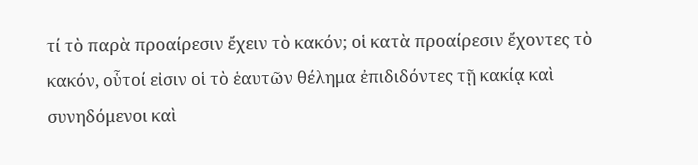τί τὸ παρὰ προαίρεσιν ἔχειν τὸ κακόν; οἱ κατὰ προαίρεσιν ἔχοντες τὸ κακόν, οὗτοί εἰσιν οἱ τὸ ἑαυτῶν θέλημα ἐπιδιδόντες τῇ κακίᾳ καὶ συνηδόμενοι καὶ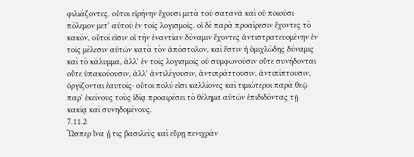φιλιάζοντες. οὗτοι εἰρήνην ἔχουσι μετὰ τοῦ σατανᾶ καὶ οὐ ποιοῦσι πόλεμον μετ' αὐτοῦ ἐν τοῖς λογισμοῖς. οἱ δὲ παρὰ προαίρεσιν ἔχοντες τὸ κακόν, οὗτοί εἰσιν οἱ τὴν ἐναντίαν δύναμιν ἔχοντες ἀντιστρατευομένην ἐν τοῖς μέλεσιν αὐτῶν κατὰ τὸν ἀπόστολον, καὶ ἔστιν ἡ ὁμιχλώδης δύναμις καὶ τὸ κάλυμμα, ἀλλ' ἐν τοῖς λογισμοῖς οὐ συμφωνοῦσιν οὔτε συνήδονται οὔτε ὑπακούουσιν, ἀλλ' ἀντιλέγουσιν, ἀντιπράττουσιν, ἀντιπίπτουσιν, ὀργίζονται ἑαυτοῖς· οὗτοι πολύ εἰσι καλλίονες καὶ τιμιώτεροι παρὰ θεῷ παρ' ἐκείνους τοὺς ἰδίᾳ προαιρέσει τὸ θέλημα αὐτῶν ἐπιδιδόντας τῇ κακίᾳ καὶ συνηδομένους.
7.11.2
Ὥσπερ ἵνα ᾖ τις βασιλεὺς καὶ εὕρῃ πενιχράν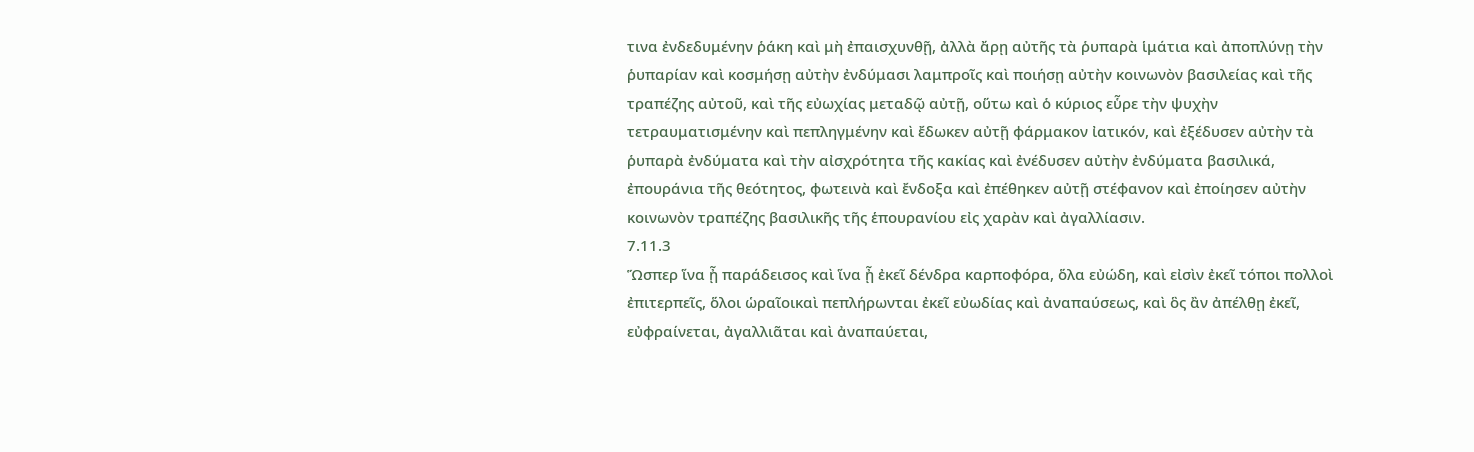τινα ἐνδεδυμένην ῥάκη καὶ μὴ ἐπαισχυνθῇ, ἀλλὰ ἄρῃ αὐτῆς τὰ ῥυπαρὰ ἱμάτια καὶ ἀποπλύνῃ τὴν ῥυπαρίαν καὶ κοσμήσῃ αὐτὴν ἐνδύμασι λαμπροῖς καὶ ποιήσῃ αὐτὴν κοινωνὸν βασιλείας καὶ τῆς τραπέζης αὐτοῦ, καὶ τῆς εὐωχίας μεταδῷ αὐτῇ, οὕτω καὶ ὁ κύριος εὗρε τὴν ψυχὴν τετραυματισμένην καὶ πεπληγμένην καὶ ἔδωκεν αὐτῇ φάρμακον ἰατικόν, καὶ ἐξέδυσεν αὐτὴν τὰ ῥυπαρὰ ἐνδύματα καὶ τὴν αἰσχρότητα τῆς κακίας καὶ ἐνέδυσεν αὐτὴν ἐνδύματα βασιλικά, ἐπουράνια τῆς θεότητος, φωτεινὰ καὶ ἔνδοξα καὶ ἐπέθηκεν αὐτῇ στέφανον καὶ ἐποίησεν αὐτὴν κοινωνὸν τραπέζης βασιλικῆς τῆς ἑπουρανίου εἰς χαρὰν καὶ ἀγαλλίασιν.
7.11.3
Ὥσπερ ἵνα ᾖ παράδεισος καὶ ἵνα ᾖ ἐκεῖ δένδρα καρποφόρα, ὅλα εὐώδη, καὶ εἰσὶν ἐκεῖ τόποι πολλοὶ ἐπιτερπεῖς, ὅλοι ὡραῖοικαὶ πεπλήρωνται ἐκεῖ εὐωδίας καὶ ἀναπαύσεως, καὶ ὃς ἂν ἀπέλθῃ ἐκεῖ, εὐφραίνεται, ἀγαλλιᾶται καὶ ἀναπαύεται,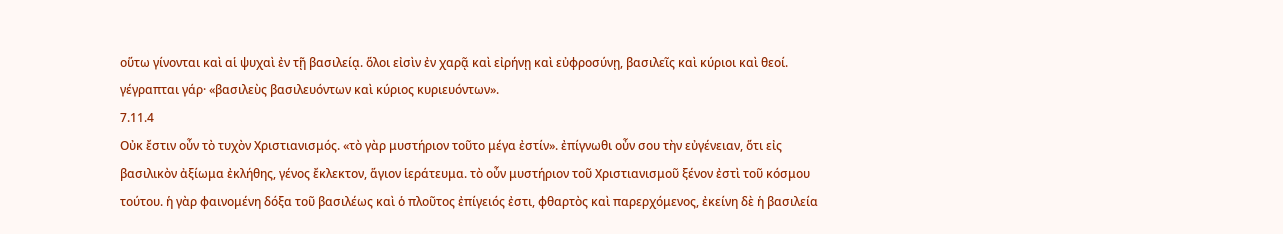οὕτω γίνονται καὶ αἱ ψυχαὶ ἐν τῇ βασιλείᾳ. ὅλοι εἰσὶν ἐν χαρᾷ καὶ εἰρήνῃ καὶ εὐφροσύνῃ, βασιλεῖς καὶ κύριοι καὶ θεοί. γέγραπται γάρ· «βασιλεὺς βασιλευόντων καὶ κύριος κυριευόντων».
7.11.4
Οὐκ ἔστιν οὖν τὸ τυχὸν Χριστιανισμός. «τὸ γὰρ μυστήριον τοῦτο μέγα ἐστίν». ἐπίγνωθι οὖν σου τὴν εὐγένειαν, ὅτι εἰς βασιλικὸν ἀξίωμα ἐκλήθης, γένος ἔκλεκτον, ἅγιον ἱεράτευμα. τὸ οὖν μυστήριον τοῦ Χριστιανισμοῦ ξένον ἐστὶ τοῦ κόσμου τούτου. ἡ γὰρ φαινομένη δόξα τοῦ βασιλέως καὶ ὁ πλοῦτος ἐπίγειός ἐστι, φθαρτὸς καὶ παρερχόμενος, ἐκείνη δὲ ἡ βασιλεία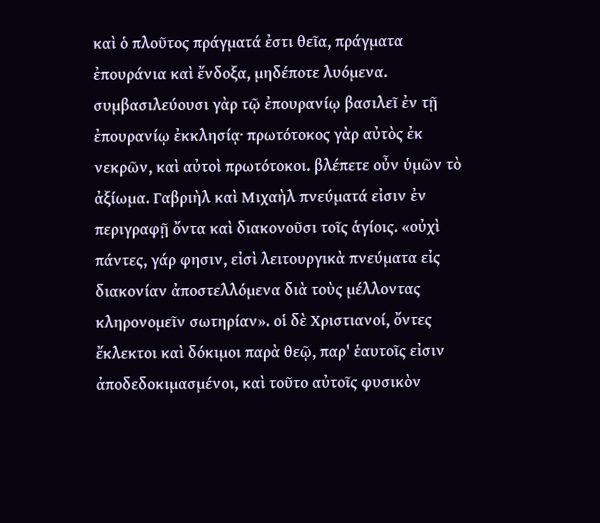καὶ ὁ πλοῦτος πράγματά ἐστι θεῖα, πράγματα ἐπουράνια καὶ ἔνδοξα, μηδέποτε λυόμενα. συμβασιλεύουσι γὰρ τῷ ἐπουρανίῳ βασιλεῖ ἐν τῇ ἐπουρανίῳ ἐκκλησίᾳ· πρωτότοκος γὰρ αὐτὸς ἐκ νεκρῶν, καὶ αὐτοὶ πρωτότοκοι. βλέπετε οὖν ὑμῶν τὸ ἀξίωμα. Γαβριὴλ καὶ Μιχαὴλ πνεύματά εἰσιν ἐν περιγραφῇ ὄντα καὶ διακονοῦσι τοῖς ἁγίοις. «οὐχὶ πάντες, γάρ φησιν, εἰσὶ λειτουργικὰ πνεύματα εἰς διακονίαν ἀποστελλόμενα διὰ τοὺς μέλλοντας κληρονομεῖν σωτηρίαν». οἱ δὲ Χριστιανοί, ὄντες ἔκλεκτοι καὶ δόκιμοι παρὰ θεῷ, παρ' ἑαυτοῖς εἰσιν ἀποδεδοκιμασμένοι, καὶ τοῦτο αὐτοῖς φυσικὸν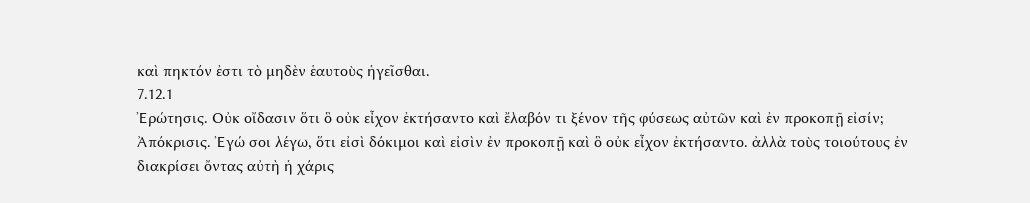καὶ πηκτόν ἐστι τὸ μηδὲν ἑαυτοὺς ἡγεῖσθαι.
7.12.1
Ἐρώτησις. Οὐκ οἴδασιν ὅτι ὃ οὐκ εἶχον ἐκτήσαντο καὶ ἔλαβόν τι ξένον τῆς φύσεως αὐτῶν καὶ ἐν προκοπῇ εἰσίν; Ἀπόκρισις. Ἐγώ σοι λέγω, ὅτι εἰσὶ δόκιμοι καὶ εἰσὶν ἐν προκοπῇ καὶ ὃ οὐκ εἶχον ἐκτήσαντο. ἀλλὰ τοὺς τοιούτους ἐν διακρίσει ὄντας αὐτὴ ἡ χάρις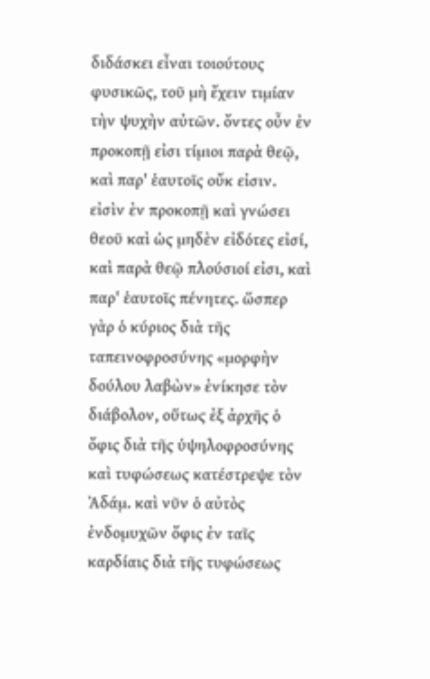διδάσκει εἶναι τοιούτους φυσικῶς, τοῦ μὴ ἔχειν τιμίαν τὴν ψυχὴν αὐτῶν. ὄντες οὖν ἐν προκοπῇ εἰσι τίμιοι παρὰ θεῷ, καὶ παρ' ἑαυτοῖς οὔκ εἰσιν. εἰσὶν ἐν προκοπῇ καὶ γνώσει θεοῦ καὶ ὡς μηδὲν εἰδότες εἰσί, καὶ παρὰ θεῷ πλούσιοί εἰσι, καὶ παρ' ἑαυτοῖς πένητες. ὥσπερ γὰρ ὁ κύριος διὰ τῆς ταπεινοφροσύνης «μορφὴν δούλου λαβὼν» ἐνίκησε τὸν διάβολον, οὕτως ἐξ ἀρχῆς ὁ ὄφις διὰ τῆς ὑψηλοφροσύνης καὶ τυφώσεως κατέστρεψε τὸν Ἀδάμ. καὶ νῦν ὁ αὐτὸς ἐνδομυχῶν ὄφις ἐν ταῖς καρδίαις διὰ τῆς τυφώσεως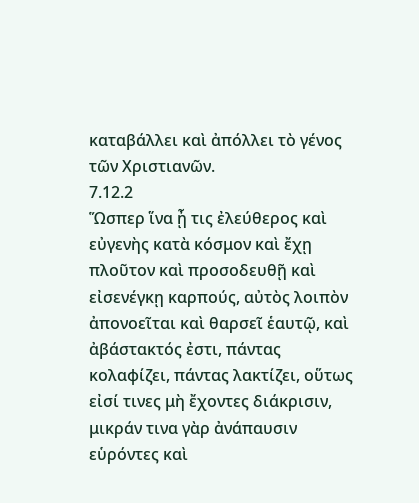καταβάλλει καὶ ἀπόλλει τὸ γένος τῶν Χριστιανῶν.
7.12.2
Ὥσπερ ἵνα ᾖ τις ἐλεύθερος καὶ εὐγενὴς κατὰ κόσμον καὶ ἔχῃ πλοῦτον καὶ προσοδευθῇ καὶ εἰσενέγκῃ καρπούς, αὐτὸς λοιπὸν ἀπονοεῖται καὶ θαρσεῖ ἑαυτῷ, καὶ ἀβάστακτός ἐστι, πάντας κολαφίζει, πάντας λακτίζει, οὕτως εἰσί τινες μὴ ἔχοντες διάκρισιν, μικράν τινα γὰρ ἀνάπαυσιν εὑρόντες καὶ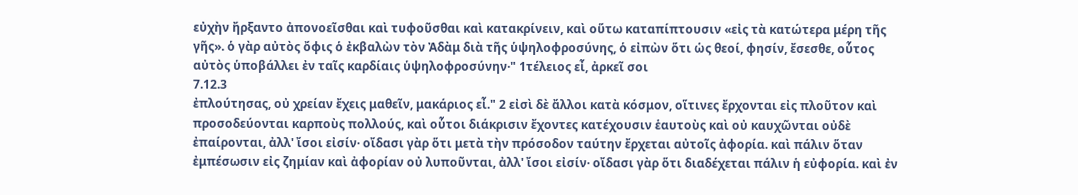εὐχὴν ἤρξαντο ἀπονοεῖσθαι καὶ τυφοῦσθαι καὶ κατακρίνειν, καὶ οὕτω καταπίπτουσιν «εἰς τὰ κατώτερα μέρη τῆς γῆς». ὁ γὰρ αὐτὸς ὄφις ὁ ἐκβαλὼν τὸν Ἀδὰμ διὰ τῆς ὑψηλοφροσύνης, ὁ εἰπὼν ὅτι ὡς θεοί, φησίν, ἔσεσθε, οὗτος αὐτὸς ὑποβάλλει ἐν ταῖς καρδίαις ὑψηλοφροσύνην·" 1τέλειος εἶ, ἀρκεῖ σοι
7.12.3
ἐπλούτησας, οὐ χρείαν ἔχεις μαθεῖν, μακάριος εἶ." 2 εἰσὶ δὲ ἄλλοι κατὰ κόσμον, οἵτινες ἔρχονται εἰς πλοῦτον καὶ προσοδεύονται καρποὺς πολλούς, καὶ οὗτοι διάκρισιν ἔχοντες κατέχουσιν ἑαυτοὺς καὶ οὐ καυχῶνται οὐδὲ ἐπαίρονται, ἀλλ' ἴσοι εἰσίν· οἴδασι γὰρ ὅτι μετὰ τὴν πρόσοδον ταύτην ἔρχεται αὐτοῖς ἀφορία. καὶ πάλιν ὅταν ἐμπέσωσιν εἰς ζημίαν καὶ ἀφορίαν οὐ λυποῦνται, ἀλλ' ἴσοι εἰσίν· οἴδασι γὰρ ὅτι διαδέχεται πάλιν ἡ εὐφορία. καὶ ἐν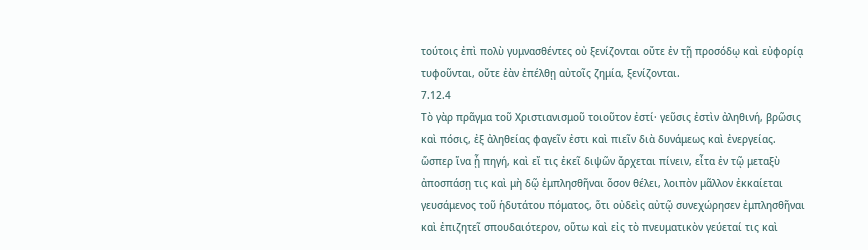τούτοις ἐπὶ πολὺ γυμνασθέντες οὐ ξενίζονται οὔτε ἐν τῇ προσόδῳ καὶ εὐφορίᾳ τυφοῦνται, οὔτε ἐὰν ἐπέλθῃ αὐτοῖς ζημία, ξενίζονται.
7.12.4
Τὸ γὰρ πρᾶγμα τοῦ Χριστιανισμοῦ τοιοῦτον ἐστί· γεῦσις ἐστὶν ἀληθινή, βρῶσις καὶ πόσις, ἐξ ἀληθείας φαγεῖν ἐστι καὶ πιεῖν διὰ δυνάμεως καὶ ἐνεργείας. ὥσπερ ἵνα ᾖ πηγή, καὶ εἴ τις ἐκεῖ διψῶν ἄρχεται πίνειν, εἶτα ἐν τῷ μεταξὺ ἀποσπάσῃ τις καὶ μὴ δῷ ἐμπλησθῆναι ὅσον θέλει, λοιπὸν μᾶλλον ἐκκαίεται γευσάμενος τοῦ ἡδυτάτου πόματος, ὅτι οὐδεὶς αὐτῷ συνεχώρησεν ἐμπλησθῆναι καὶ ἐπιζητεῖ σπουδαιότερον, οὕτω καὶ εἰς τὸ πνευματικὸν γεύεταί τις καὶ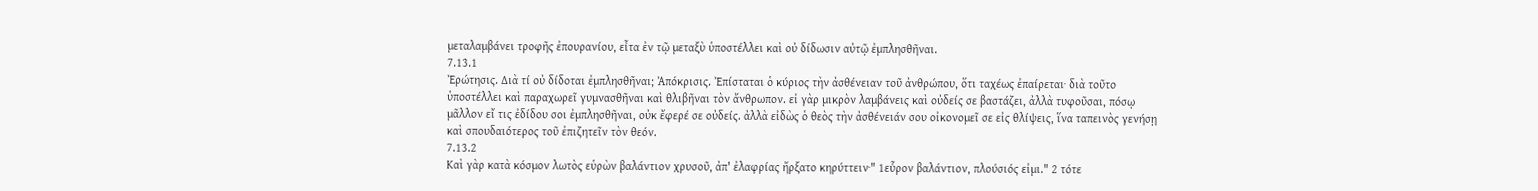μεταλαμβάνει τροφῆς ἐπουρανίου, εἶτα ἐν τῷ μεταξὺ ὑποστέλλει καὶ οὐ δίδωσιν αὐτῷ ἐμπλησθῆναι.
7.13.1
Ἐρώτησις. Διὰ τί οὐ δίδοται ἐμπλησθῆναι; Ἀπόκρισις. Ἐπίσταται ὁ κύριος τὴν ἀσθένειαν τοῦ ἀνθρώπου, ὅτι ταχέως ἐπαίρεται· διὰ τοῦτο ὑποστέλλει καὶ παραχωρεῖ γυμνασθῆναι καὶ θλιβῆναι τὸν ἄνθρωπον. εἰ γὰρ μικρὸν λαμβάνεις καὶ οὐδείς σε βαστάζει, ἀλλὰ τυφοῦσαι, πόσῳ μᾶλλον εἴ τις ἐδίδου σοι ἐμπλησθῆναι, οὐκ ἔφερέ σε οὐδείς. ἀλλὰ εἰδὼς ὁ θεὸς τὴν ἀσθένειάν σου οἰκονομεῖ σε εἰς θλίψεις, ἵνα ταπεινὸς γενήσῃ καὶ σπουδαιότερος τοῦ ἐπιζητεῖν τὸν θεόν.
7.13.2
Καὶ γὰρ κατὰ κόσμον λωτὸς εὑρὼν βαλάντιον χρυσοῦ, ἀπ' ἐλαφρίας ἤρξατο κηρύττειν·" 1εὗρον βαλάντιον, πλούσιός εἰμι." 2 τότε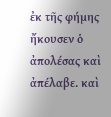ἐκ τῆς φήμης ἤκουσεν ὁ ἀπολέσας καὶ ἀπέλαβε. καὶ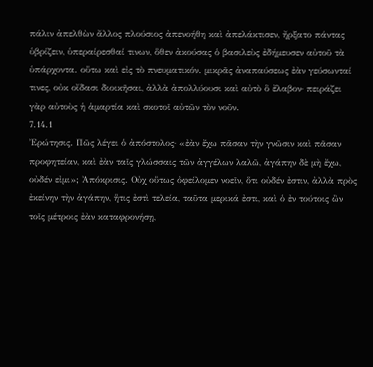πάλιν ἀπελθὼν ἄλλος πλούσιος ἀπενοήθη καὶ ἀπελάκτισεν, ἤρξατο πάντας ὑβρίζειν, ὑπεραίρεσθαί τινων, ὅθεν ἀκούσας ὁ βασιλεὺς ἐδήμευσεν αὐτοῦ τὰ ὑπάρχοντα. οὕτω καὶ εἰς τὸ πνευματικόν. μικρᾶς ἀναπαύσεως ἐὰν γεύσωνταί τινες, οὐκ οἴδασι διοικῆσαι, ἀλλὰ ἀπολλύουσι καὶ αὐτὸ ὃ ἔλαβον· πειράζει γὰρ αὐτοὺς ἡ ἁμαρτία καὶ σκοτοῖ αὐτῶν τὸν νοῦν.
7.14.1
Ἐρώτησις. Πῶς λέγει ὁ ἀπόστολος· «ἐὰν ἔχω πᾶσαν τὴν γνῶσιν καὶ πᾶσαν προφητείαν, καὶ ἐὰν ταῖς γλώσσαις τῶν ἀγγέλων λαλῶ, ἀγάπην δὲ μὴ ἔχω, οὐδέν εἰμι»; Ἀπόκρισις. Οὐχ οὕτως ὀφείλομεν νοεῖν, ὅτι οὐδέν ἐστιν, ἀλλὰ πρὸς ἐκείνην τὴν ἀγάπην, ἥτις ἐστὶ τελεία, ταῦτα μερικά ἐστι, καὶ ὁ ἐν τούτοις ὢν τοῖς μέτροις ἐὰν καταφρονήσῃ,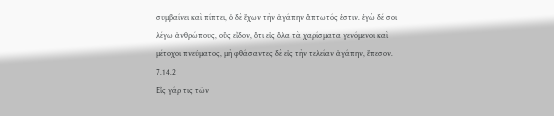συμβαίνει καὶ πίπτει, ὁ δὲ ἔχων τὴν ἀγάπην ἄπτωτός ἐστιν. ἐγὼ δέ σοι λέγω ἀνθρώπους, οὓς εἶδον, ὅτι εἰς ὅλα τὰ χαρίσματα γενόμενοι καὶ μέτοχοι πνεύματος, μὴ φθάσαντες δὲ εἰς τὴν τελείαν ἀγάπην, ἔπεσον.
7.14.2
Εἷς γάρ τις τῶν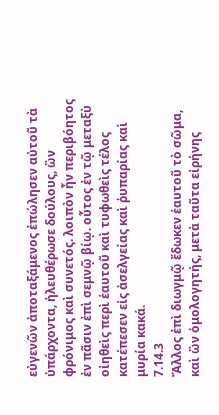εὐγενῶν ἀποταξάμενος ἐπώλησεν αὐτοῦ τὰ ὑπάρχοντα, ἠλευθέρωσε δούλους, ὢν φρόνιμος καὶ συνετός. λοιπὸν ἦν περιβόητος ἐν πᾶσιν ἐπὶ σεμνῷ βίῳ. οὗτος ἐν τῷ μεταξὺ οἰηθεὶς περὶ ἑαυτοῦ καὶ τυφωθεὶς τέλος κατέπεσεν εἰς ἀσελγείας καὶ ῥυπαρίας καὶ μυρία κακά.
7.14.3
Ἄλλος ἐπὶ διωγμῷ ἔδωκεν ἑαυτοῦ τὸ σῶμα, καὶ ὢν ὁμολογητής, μετὰ ταῦτα εἰρήνης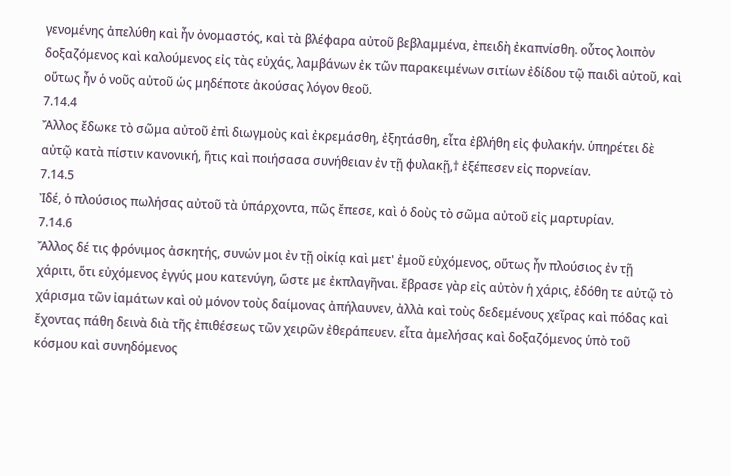γενομένης ἀπελύθη καὶ ἦν ὀνομαστός, καὶ τὰ βλέφαρα αὐτοῦ βεβλαμμένα, ἐπειδὴ ἐκαπνίσθη. οὗτος λοιπὸν δοξαζόμενος καὶ καλούμενος εἰς τὰς εὐχάς, λαμβάνων ἐκ τῶν παρακειμένων σιτίων ἐδίδου τῷ παιδὶ αὐτοῦ, καὶ οὕτως ἦν ὁ νοῦς αὐτοῦ ὡς μηδέποτε ἀκούσας λόγον θεοῦ.
7.14.4
Ἄλλος ἔδωκε τὸ σῶμα αὐτοῦ ἐπὶ διωγμοὺς καὶ ἐκρεμάσθη, ἐξητάσθη, εἶτα ἐβλήθη εἰς φυλακήν. ὑπηρέτει δὲ αὐτῷ κατὰ πίστιν κανονική, ἥτις καὶ ποιήσασα συνήθειαν ἐν τῇ φυλακῇ,† ἐξέπεσεν εἰς πορνείαν.
7.14.5
Ἰδέ, ὁ πλούσιος πωλήσας αὐτοῦ τὰ ὑπάρχοντα, πῶς ἔπεσε, καὶ ὁ δοὺς τὸ σῶμα αὐτοῦ εἰς μαρτυρίαν.
7.14.6
Ἄλλος δέ τις φρόνιμος ἀσκητής, συνών μοι ἐν τῇ οἰκίᾳ καὶ μετ' ἐμοῦ εὐχόμενος, οὕτως ἦν πλούσιος ἐν τῇ χάριτι, ὅτι εὐχόμενος ἐγγύς μου κατενύγη, ὥστε με ἐκπλαγῆναι. ἔβρασε γὰρ εἰς αὐτὸν ἡ χάρις, ἐδόθη τε αὐτῷ τὸ χάρισμα τῶν ἰαμάτων καὶ οὐ μόνον τοὺς δαίμονας ἀπήλαυνεν, ἀλλὰ καὶ τοὺς δεδεμένους χεῖρας καὶ πόδας καὶ ἔχοντας πάθη δεινὰ διὰ τῆς ἐπιθέσεως τῶν χειρῶν ἐθεράπευεν. εἶτα ἀμελήσας καὶ δοξαζόμενος ὑπὸ τοῦ κόσμου καὶ συνηδόμενος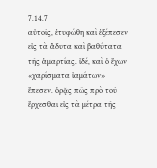7.14.7
αὐτοῖς, ἐτυφώθη καὶ ἐξέπεσεν εἰς τὰ ἄδυτα καὶ βαθύτατα τῆς ἁμαρτίας. ἰδέ, καὶ ὁ ἔχων «χαρίσματα ἰαμάτων» ἔπεσεν. ὁρᾷς πῶς πρὸ τοῦ ἔρχεσθαι εἰς τὰ μέτρα τῆς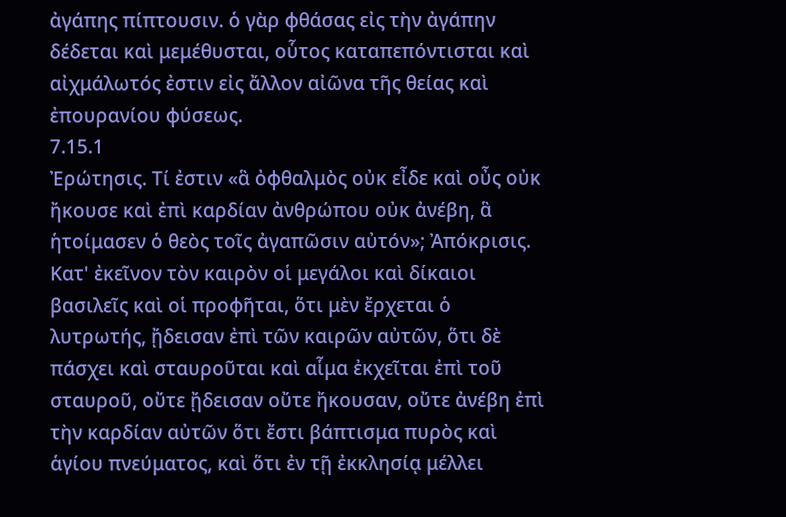ἀγάπης πίπτουσιν. ὁ γὰρ φθάσας εἰς τὴν ἀγάπην δέδεται καὶ μεμέθυσται, οὗτος καταπεπόντισται καὶ αἰχμάλωτός ἐστιν εἰς ἄλλον αἰῶνα τῆς θείας καὶ ἐπουρανίου φύσεως.
7.15.1
Ἐρώτησις. Τί ἐστιν «ἃ ὀφθαλμὸς οὐκ εἶδε καὶ οὖς οὐκ ἤκουσε καὶ ἐπὶ καρδίαν ἀνθρώπου οὐκ ἀνέβη, ἃ ἡτοίμασεν ὁ θεὸς τοῖς ἀγαπῶσιν αὐτόν»; Ἀπόκρισις. Κατ' ἐκεῖνον τὸν καιρὸν οἱ μεγάλοι καὶ δίκαιοι βασιλεῖς καὶ οἱ προφῆται, ὅτι μὲν ἔρχεται ὁ λυτρωτής, ᾔδεισαν ἐπὶ τῶν καιρῶν αὐτῶν, ὅτι δὲ πάσχει καὶ σταυροῦται καὶ αἷμα ἐκχεῖται ἐπὶ τοῦ σταυροῦ, οὔτε ᾔδεισαν οὔτε ἤκουσαν, οὔτε ἀνέβη ἐπὶ τὴν καρδίαν αὐτῶν ὅτι ἔστι βάπτισμα πυρὸς καὶ ἁγίου πνεύματος, καὶ ὅτι ἐν τῇ ἐκκλησίᾳ μέλλει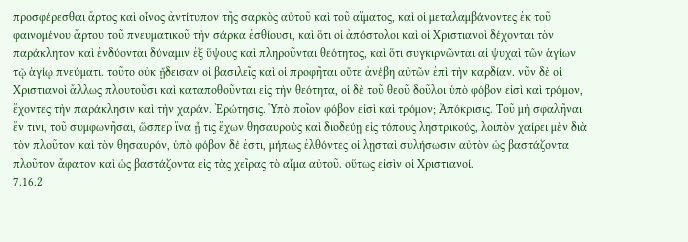προσφέρεσθαι ἄρτος καὶ οἶνος ἀντίτυπον τῆς σαρκὸς αὐτοῦ καὶ τοῦ αἵματος, καὶ οἱ μεταλαμβάνοντες ἐκ τοῦ φαινομένου ἄρτου τοῦ πνευματικοῦ τὴν σάρκα ἐσθίουσι, καὶ ὅτι οἱ ἀπόστολοι καὶ οἱ Χριστιανοὶ δέχονται τὸν παράκλητον καὶ ἐνδύονται δύναμιν ἐξ ὕψους καὶ πληροῦνται θεότητος, καὶ ὅτι συγκιρνῶνται αἱ ψυχαὶ τῶν ἁγίων τῷ ἁγίῳ πνεύματι. τοῦτο οὐκ ᾔδεισαν οἱ βασιλεῖς καὶ οἱ προφῆται οὔτε ἀνέβη αὐτῶν ἐπὶ τὴν καρδίαν. νῦν δὲ οἱ Χριστιανοὶ ἄλλως πλουτοῦσι καὶ καταποθοῦνται εἰς τὴν θεότητα, οἱ δὲ τοῦ θεοῦ δοῦλοι ὑπὸ φόβον εἰσὶ καὶ τρόμον, ἔχοντες τὴν παράκλησιν καὶ τὴν χαράν. Ἐρώτησις. Ὑπὸ ποῖον φόβον εἰσὶ καὶ τρόμον; Ἀπόκρισις. Τοῦ μὴ σφαλῆναι ἔν τινι, τοῦ συμφωνῆσαι, ὥσπερ ἵνα ᾖ τις ἔχων θησαυροὺς καὶ διοδεύῃ εἰς τόπους ληστρικούς, λοιπὸν χαίρει μὲν διὰ τὸν πλοῦτον καὶ τὸν θησαυρόν, ὑπὸ φόβον δέ ἐστι, μήπως ἐλθόντες οἱ λῃσταὶ συλήσωσιν αὐτὸν ὡς βαστάζοντα πλοῦτον ἄφατον καὶ ὡς βαστάζοντα εἰς τὰς χεῖρας τὸ αἷμα αὐτοῦ. οὕτως εἰσὶν οἱ Χριστιανοί.
7.16.2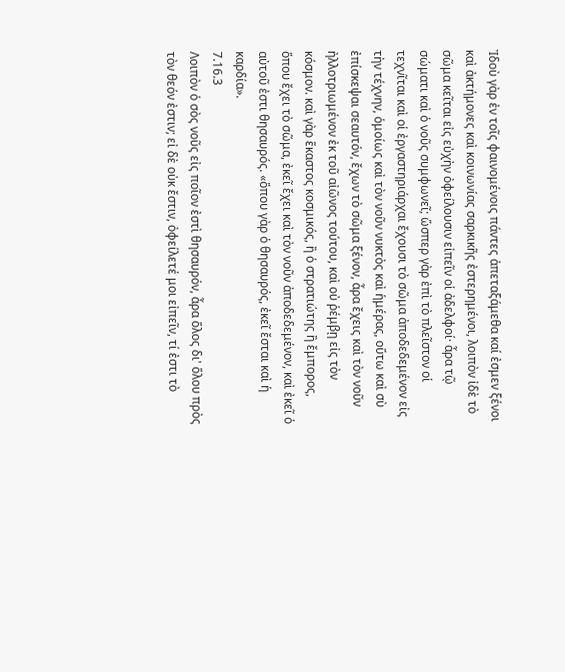Ἰδοὺ γὰρ ἐν τοῖς φαινομένοις πάντες ἀπεταξάμεθα καί ἐσμεν ξένοι καὶ ἀκτήμονες καὶ κοινωνίας σαρκικῆς ἐστερημένοι, λοιπὸν ἰδὲ τὸ σῶμα κεῖται εἰς εὐχὴν ὀφείλουσιν εἰπεῖν οἱ ἀδελφοί· ἆρα τῷ σώματι καὶ ὁ νοῦς συμφωνεῖ; ὥσπερ γὰρ ἐπὶ τὸ πλεῖστον οἱ τεχνῖται καὶ οἱ ἐργαστηριάρχαι ἔχουσι τὸ σῶμα ἀποδεδεμένον εἰς τὴν τέχνην, ὁμοίως καὶ τὸν νοῦν νυκτὸς καὶ ἡμέρας, οὕτω καὶ σὺ ἐπίσκεψαι σεαυτόν, ἔχων τὸ σῶμα ξένον, ἆρα ἔχεις καὶ τὸν νοῦν ἠλλοτριωμένον ἐκ τοῦ αἰῶνος τούτου, καὶ οὐ ῥέμβῃ εἰς τὸν κόσμον. καὶ γὰρ ἕκαστος κοσμικός, ἢ ὁ στρατιώτης ἢ ἔμπορος, ὅπου ἔχει τὸ σῶμα, ἐκεῖ ἔχει καὶ τὸν νοῦν ἀποδεδεμένον, καὶ ἐκεῖ ὁ αὐτοῦ ἐστι θησαυρός. «ὅπου γὰρ ὁ θησαυρός, ἐκεῖ ἔσται καὶ ἡ καρδία».
7.16.3
Λοιπὸν ὁ σὸς νοῦς εἰς ποῖον ἐστὶ θησαυρόν, ἆρα ὅλος δι' ὅλου πρὸς τὸν θεόν ἐστιν; εἰ δὲ οὐκ ἔστιν, ὀφείλετέ μοι εἰπεῖν, τί ἐστι τὸ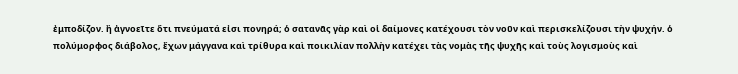ἐμποδίζον. ἢ ἀγνοεῖτε ὅτι πνεύματά εἰσι πονηρά; ὁ σατανᾶς γὰρ καὶ οἱ δαίμονες κατέχουσι τὸν νοῦν καὶ περισκελίζουσι τὴν ψυχήν. ὁ πολύμορφος διάβολος, ἔχων μάγγανα καὶ τρίθυρα καὶ ποικιλίαν πολλὴν κατέχει τὰς νομὰς τῆς ψυχῆς καὶ τοὺς λογισμοὺς καὶ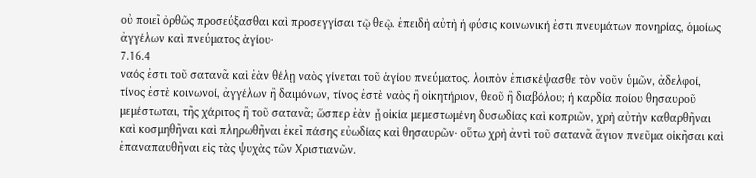οὐ ποιεῖ ὀρθῶς προσεύξασθαι καὶ προσεγγίσαι τῷ θεῷ. ἐπειδὴ αὐτὴ ἡ φύσις κοινωνική ἐστι πνευμάτων πονηρίας, ὁμοίως ἀγγέλων καὶ πνεύματος ἁγίου·
7.16.4
ναός ἐστι τοῦ σατανᾶ καὶ ἐὰν θέλῃ ναὸς γίνεται τοῦ ἁγίου πνεύματος. λοιπὸν ἐπισκέψασθε τὸν νοῦν ὑμῶν, ἀδελφοί, τίνος ἐστὲ κοινωνοί, ἀγγέλων ἢ δαιμόνων, τίνος ἐστὲ ναὸς ἢ οἰκητήριον, θεοῦ ἢ διαβόλου; ἡ καρδία ποίου θησαυροῦ μεμέστωται, τῆς χάριτος ἢ τοῦ σατανᾶ; ὥσπερ ἐὰν ᾖ οἰκία μεμεστωμένη δυσωδίας καὶ κοπριῶν, χρὴ αὐτὴν καθαρθῆναι καὶ κοσμηθῆναι καὶ πληρωθῆναι ἐκεῖ πάσης εὐωδίας καὶ θησαυρῶν· οὕτω χρὴ ἀντὶ τοῦ σατανᾶ ἅγιον πνεῦμα οἰκῆσαι καὶ ἐπαναπαυθῆναι εἰς τὰς ψυχὰς τῶν Χριστιανῶν.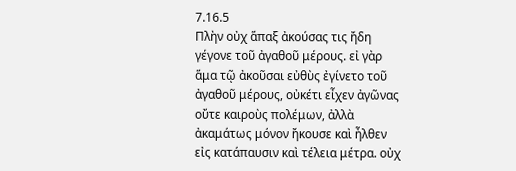7.16.5
Πλὴν οὐχ ἅπαξ ἀκούσας τις ἤδη γέγονε τοῦ ἀγαθοῦ μέρους. εἰ γὰρ ἅμα τῷ ἀκοῦσαι εὐθὺς ἐγίνετο τοῦ ἀγαθοῦ μέρους, οὐκέτι εἶχεν ἀγῶνας οὔτε καιροὺς πολέμων, ἀλλὰ ἀκαμάτως μόνον ἤκουσε καὶ ἦλθεν εἰς κατάπαυσιν καὶ τέλεια μέτρα. οὐχ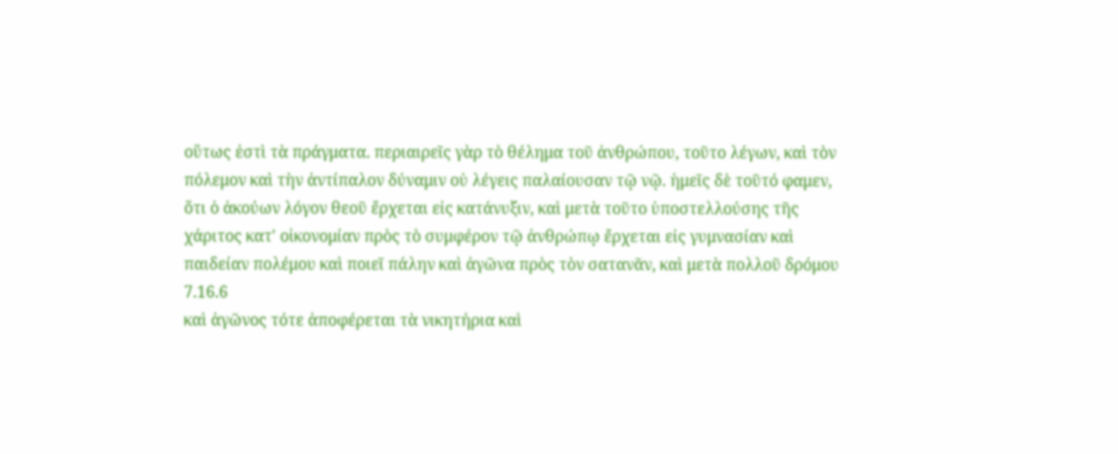οὕτως ἐστὶ τὰ πράγματα. περιαιρεῖς γὰρ τὸ θέλημα τοῦ ἀνθρώπου, τοῦτο λέγων, καὶ τὸν πόλεμον καὶ τὴν ἀντίπαλον δύναμιν οὐ λέγεις παλαίουσαν τῷ νῷ. ἡμεῖς δὲ τοῦτό φαμεν, ὅτι ὁ ἀκούων λόγον θεοῦ ἔρχεται εἰς κατάνυξιν, καὶ μετὰ τοῦτο ὑποστελλούσης τῆς χάριτος κατ' οἰκονομίαν πρὸς τὸ συμφέρον τῷ ἀνθρώπῳ ἔρχεται εἰς γυμνασίαν καὶ παιδείαν πολέμου καὶ ποιεῖ πάλην καὶ ἀγῶνα πρὸς τὸν σατανᾶν, καὶ μετὰ πολλοῦ δρόμου
7.16.6
καὶ ἀγῶνος τότε ἀποφέρεται τὰ νικητήρια καὶ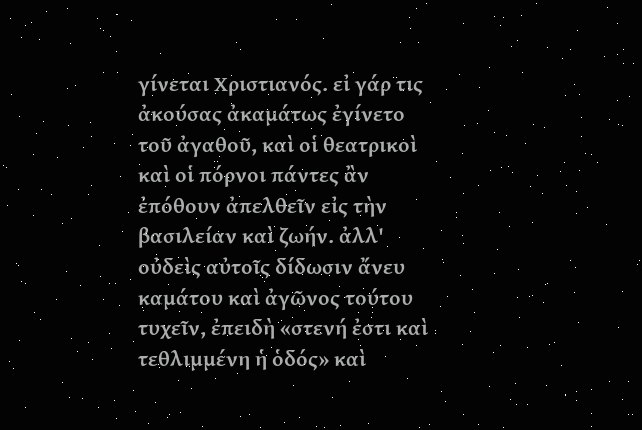γίνεται Χριστιανός. εἰ γάρ τις ἀκούσας ἀκαμάτως ἐγίνετο τοῦ ἀγαθοῦ, καὶ οἱ θεατρικοὶ καὶ οἱ πόρνοι πάντες ἂν ἐπόθουν ἀπελθεῖν εἰς τὴν βασιλείαν καὶ ζωήν. ἀλλ' οὐδεὶς αὐτοῖς δίδωσιν ἄνευ καμάτου καὶ ἀγῶνος τούτου τυχεῖν, ἐπειδὴ «στενή ἐστι καὶ τεθλιμμένη ἡ ὁδός» καὶ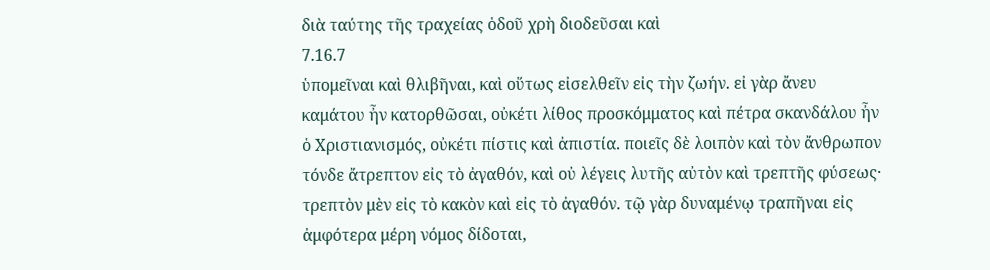διὰ ταύτης τῆς τραχείας ὁδοῦ χρὴ διοδεῦσαι καὶ
7.16.7
ὑπομεῖναι καὶ θλιβῆναι, καὶ οὕτως εἰσελθεῖν εἰς τὴν ζωήν. εἰ γὰρ ἄνευ καμάτου ἦν κατορθῶσαι, οὐκέτι λίθος προσκόμματος καὶ πέτρα σκανδάλου ἦν ὁ Χριστιανισμός, οὐκέτι πίστις καὶ ἀπιστία. ποιεῖς δὲ λοιπὸν καὶ τὸν ἄνθρωπον τόνδε ἄτρεπτον εἰς τὸ ἀγαθόν, καὶ οὐ λέγεις λυτῆς αὐτὸν καὶ τρεπτῆς φύσεως· τρεπτὸν μὲν εἰς τὸ κακὸν καὶ εἰς τὸ ἀγαθόν. τῷ γὰρ δυναμένῳ τραπῆναι εἰς ἀμφότερα μέρη νόμος δίδοται,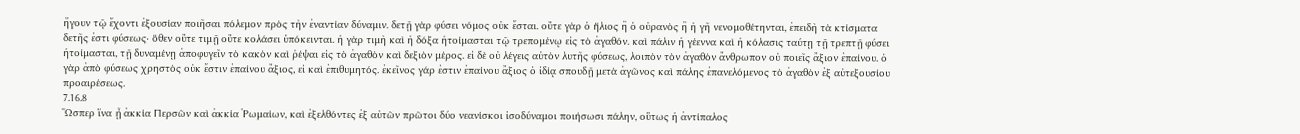ἤγουν τῷ ἔχοντι ἐξουσίαν ποιῆσαι πόλεμον πρὸς τὴν ἐναντίαν δύναμιν. δετῇ γὰρ φύσει νόμος οὐκ ἔσται. οὔτε γὰρ ὁ ἥλιος ἢ ὁ οὐρανὸς ἢ ἡ γῆ νενομοθέτηνται, ἐπειδὴ τὰ κτίσματα δετῆς ἐστι φύσεως· ὅθεν οὔτε τιμῇ οὔτε κολάσει ὑπόκεινται. ἡ γὰρ τιμὴ καὶ ἡ δόξα ἡτοίμασται τῷ τρεπομένῳ εἰς τὸ ἀγαθόν. καὶ πάλιν ἡ γέεννα καὶ ἡ κόλασις ταύτῃ τῇ τρεπτῇ φύσει ἡτοίμασται, τῇ δυναμένῃ ἀποφυγεῖν τὸ κακὸν καὶ ῥέψαι εἰς τὸ ἀγαθὸν καὶ δεξιὸν μέρος. εἰ δὲ οὐ λέγεις αὐτὸν λυτῆς φύσεως, λοιπὸν τὸν ἀγαθὸν ἄνθρωπον οὐ ποιεῖς ἄξιον ἐπαίνου. ὁ γὰρ ἀπὸ φύσεως χρηστὸς οὐκ ἔστιν ἐπαίνου ἄξιος, εἰ καὶ ἐπιθυμητός. ἐκεῖνος γάρ ἐστιν ἐπαίνου ἄξιος ὁ ἰδίᾳ σπουδῇ μετὰ ἀγῶνος καὶ πάλης ἐπανελόμενος τὸ ἀγαθὸν ἐξ αὐτεξουσίου προαιρέσεως.
7.16.8
Ὥσπερ ἵνα ᾖ ἀκκία Περσῶν καὶ ἀκκία Ῥωμαίων, καὶ ἐξελθόντες ἐξ αὐτῶν πρῶτοι δύο νεανίσκοι ἰσοδύναμοι ποιήσωσι πάλην, οὕτως ἡ ἀντίπαλος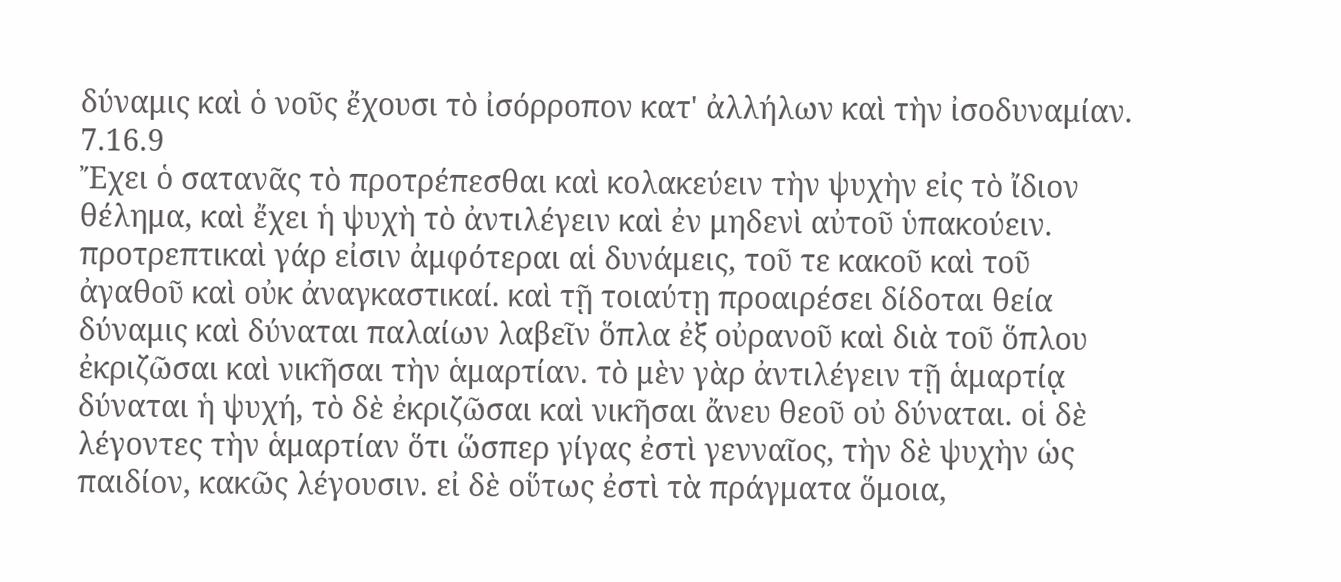δύναμις καὶ ὁ νοῦς ἔχουσι τὸ ἰσόρροπον κατ' ἀλλήλων καὶ τὴν ἰσοδυναμίαν.
7.16.9
Ἔχει ὁ σατανᾶς τὸ προτρέπεσθαι καὶ κολακεύειν τὴν ψυχὴν εἰς τὸ ἴδιον θέλημα, καὶ ἔχει ἡ ψυχὴ τὸ ἀντιλέγειν καὶ ἐν μηδενὶ αὐτοῦ ὑπακούειν. προτρεπτικαὶ γάρ εἰσιν ἀμφότεραι αἱ δυνάμεις, τοῦ τε κακοῦ καὶ τοῦ ἀγαθοῦ καὶ οὐκ ἀναγκαστικαί. καὶ τῇ τοιαύτῃ προαιρέσει δίδοται θεία δύναμις καὶ δύναται παλαίων λαβεῖν ὅπλα ἐξ οὐρανοῦ καὶ διὰ τοῦ ὅπλου ἐκριζῶσαι καὶ νικῆσαι τὴν ἁμαρτίαν. τὸ μὲν γὰρ ἀντιλέγειν τῇ ἁμαρτίᾳ δύναται ἡ ψυχή, τὸ δὲ ἐκριζῶσαι καὶ νικῆσαι ἄνευ θεοῦ οὐ δύναται. οἱ δὲ λέγοντες τὴν ἁμαρτίαν ὅτι ὥσπερ γίγας ἐστὶ γενναῖος, τὴν δὲ ψυχὴν ὡς παιδίον, κακῶς λέγουσιν. εἰ δὲ οὕτως ἐστὶ τὰ πράγματα ὅμοια,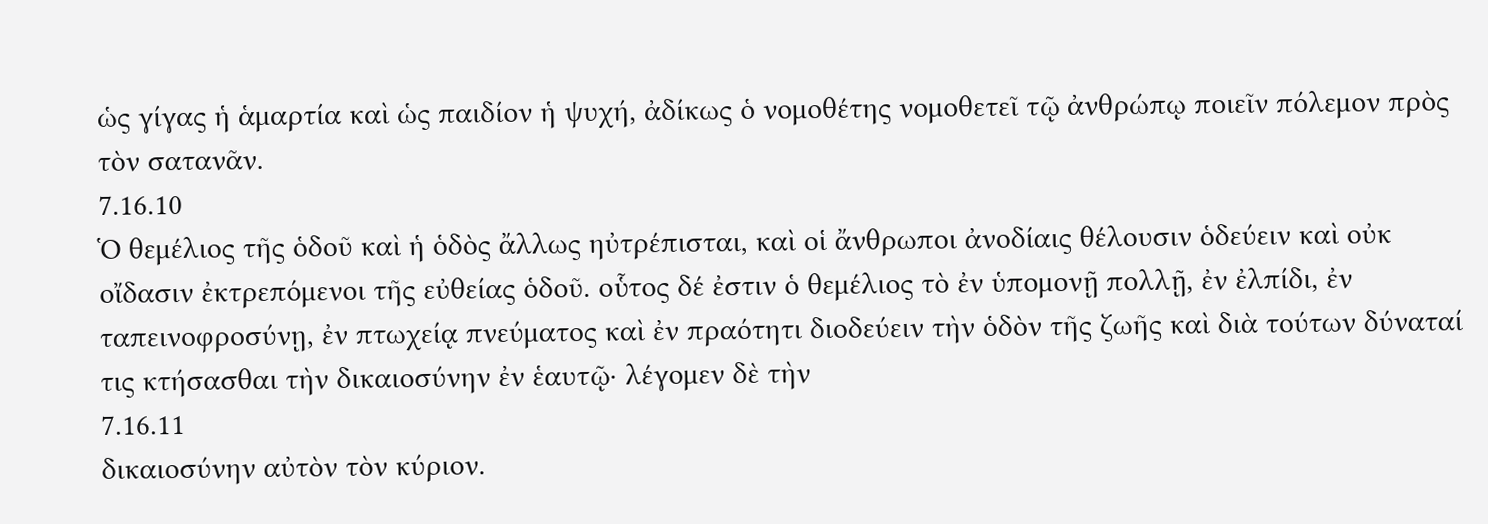ὡς γίγας ἡ ἁμαρτία καὶ ὡς παιδίον ἡ ψυχή, ἀδίκως ὁ νομοθέτης νομοθετεῖ τῷ ἀνθρώπῳ ποιεῖν πόλεμον πρὸς τὸν σατανᾶν.
7.16.10
Ὁ θεμέλιος τῆς ὁδοῦ καὶ ἡ ὁδὸς ἄλλως ηὐτρέπισται, καὶ οἱ ἄνθρωποι ἀνοδίαις θέλουσιν ὁδεύειν καὶ οὐκ οἴδασιν ἐκτρεπόμενοι τῆς εὐθείας ὁδοῦ. οὗτος δέ ἐστιν ὁ θεμέλιος τὸ ἐν ὑπομονῇ πολλῇ, ἐν ἐλπίδι, ἐν ταπεινοφροσύνῃ, ἐν πτωχείᾳ πνεύματος καὶ ἐν πραότητι διοδεύειν τὴν ὁδὸν τῆς ζωῆς καὶ διὰ τούτων δύναταί τις κτήσασθαι τὴν δικαιοσύνην ἐν ἑαυτῷ· λέγομεν δὲ τὴν
7.16.11
δικαιοσύνην αὐτὸν τὸν κύριον.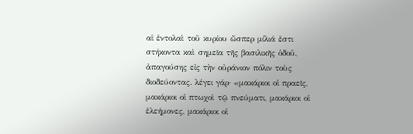αἱ ἐντολαὶ τοῦ κυρίου ὥσπερ μίλιά ἐστι στήκοντα καὶ σημεῖα τῆς βασιλικῆς ὁδοῦ, ἀπαγούσης εἰς τὴν οὐράνιον πόλιν τοὺς διοδεύοντας. λέγει γάρ· «μακάριοι οἱ πραεῖς, μακάριοι οἱ πτωχοὶ τῷ πνεύματι, μακάριοι οἱ ἐλεήμονες, μακάριοι οἱ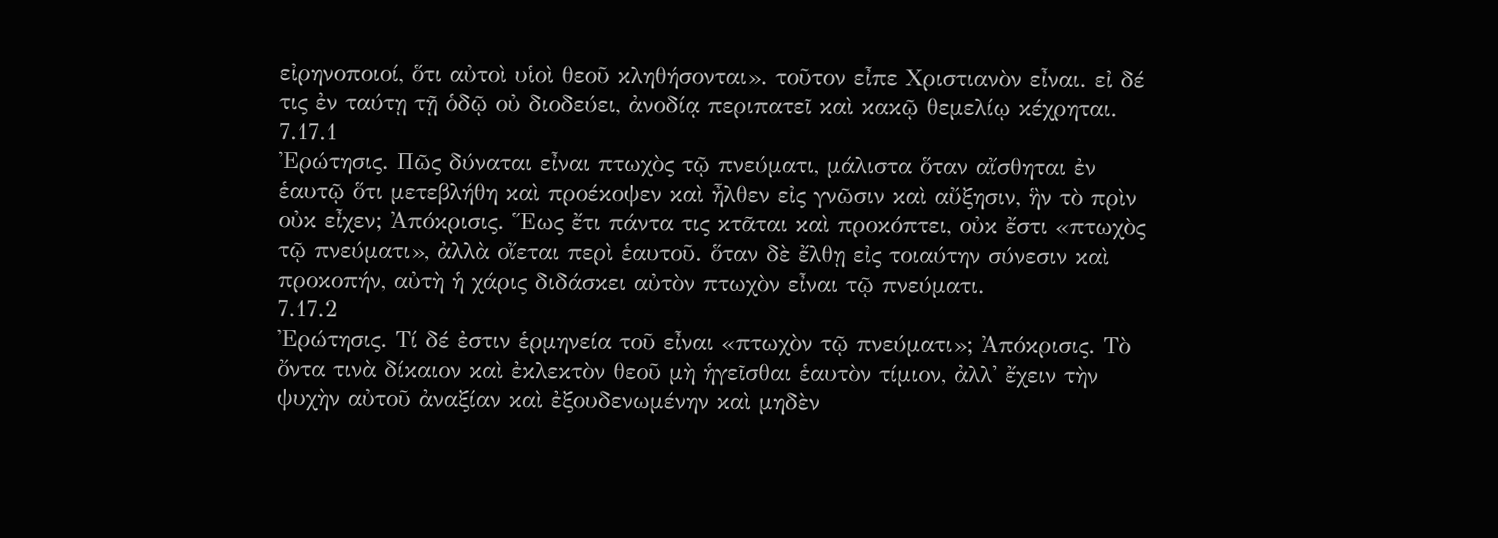εἰρηνοποιοί, ὅτι αὐτοὶ υἱοὶ θεοῦ κληθήσονται». τοῦτον εἶπε Χριστιανὸν εἶναι. εἰ δέ τις ἐν ταύτῃ τῇ ὁδῷ οὐ διοδεύει, ἀνοδίᾳ περιπατεῖ καὶ κακῷ θεμελίῳ κέχρηται.
7.17.1
Ἐρώτησις. Πῶς δύναται εἶναι πτωχὸς τῷ πνεύματι, μάλιστα ὅταν αἴσθηται ἐν ἑαυτῷ ὅτι μετεβλήθη καὶ προέκοψεν καὶ ἦλθεν εἰς γνῶσιν καὶ αὔξησιν, ἣν τὸ πρὶν οὐκ εἶχεν; Ἀπόκρισις. Ἕως ἔτι πάντα τις κτᾶται καὶ προκόπτει, οὐκ ἔστι «πτωχὸς τῷ πνεύματι», ἀλλὰ οἴεται περὶ ἑαυτοῦ. ὅταν δὲ ἔλθῃ εἰς τοιαύτην σύνεσιν καὶ προκοπήν, αὐτὴ ἡ χάρις διδάσκει αὐτὸν πτωχὸν εἶναι τῷ πνεύματι.
7.17.2
Ἐρώτησις. Τί δέ ἐστιν ἑρμηνεία τοῦ εἶναι «πτωχὸν τῷ πνεύματι»; Ἀπόκρισις. Τὸ ὄντα τινὰ δίκαιον καὶ ἐκλεκτὸν θεοῦ μὴ ἡγεῖσθαι ἑαυτὸν τίμιον, ἀλλ' ἔχειν τὴν ψυχὴν αὐτοῦ ἀναξίαν καὶ ἐξουδενωμένην καὶ μηδὲν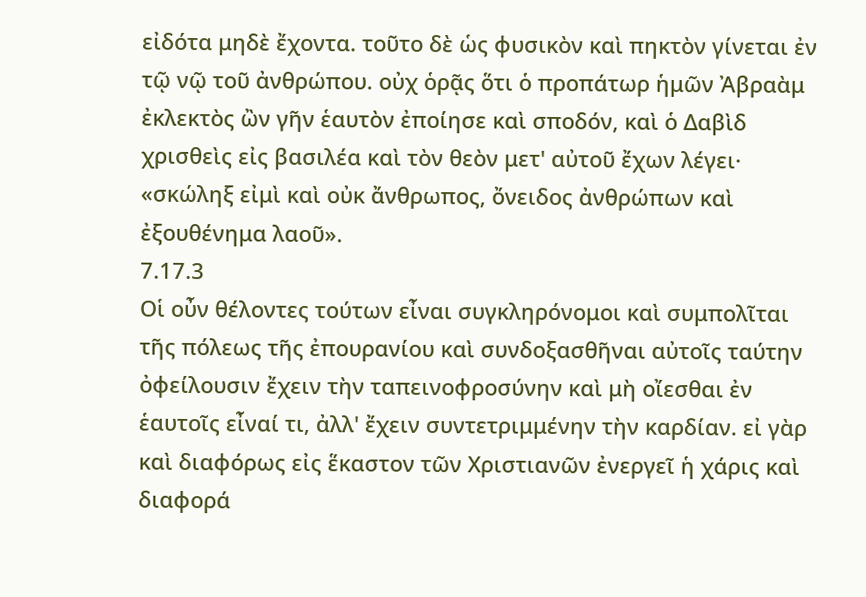εἰδότα μηδὲ ἔχοντα. τοῦτο δὲ ὡς φυσικὸν καὶ πηκτὸν γίνεται ἐν τῷ νῷ τοῦ ἀνθρώπου. οὐχ ὁρᾷς ὅτι ὁ προπάτωρ ἡμῶν Ἀβραὰμ ἐκλεκτὸς ὢν γῆν ἑαυτὸν ἐποίησε καὶ σποδόν, καὶ ὁ Δαβὶδ χρισθεὶς εἰς βασιλέα καὶ τὸν θεὸν μετ' αὐτοῦ ἔχων λέγει· «σκώληξ εἰμὶ καὶ οὐκ ἄνθρωπος, ὄνειδος ἀνθρώπων καὶ ἐξουθένημα λαοῦ».
7.17.3
Οἱ οὖν θέλοντες τούτων εἶναι συγκληρόνομοι καὶ συμπολῖται τῆς πόλεως τῆς ἐπουρανίου καὶ συνδοξασθῆναι αὐτοῖς ταύτην ὀφείλουσιν ἔχειν τὴν ταπεινοφροσύνην καὶ μὴ οἴεσθαι ἐν ἑαυτοῖς εἶναί τι, ἀλλ' ἔχειν συντετριμμένην τὴν καρδίαν. εἰ γὰρ καὶ διαφόρως εἰς ἕκαστον τῶν Χριστιανῶν ἐνεργεῖ ἡ χάρις καὶ διαφορά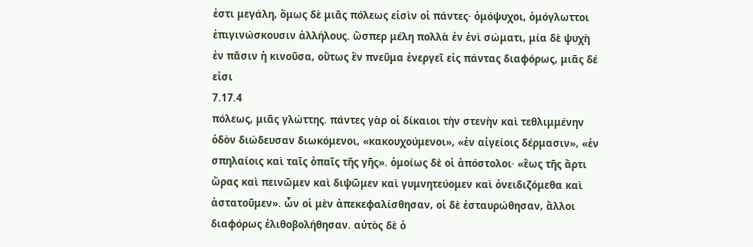ἐστι μεγάλη, ὅμως δὲ μιᾶς πόλεως εἰσὶν οἱ πάντες· ὁμόψυχοι, ὁμόγλωττοι ἐπιγινώσκουσιν ἀλλήλους. ὥσπερ μέλη πολλὰ ἐν ἑνὶ σώματι, μία δὲ ψυχὴ ἐν πᾶσιν ἡ κινοῦσα, οὕτως ἓν πνεῦμα ἐνεργεῖ εἰς πάντας διαφόρως, μιᾶς δέ εἰσι
7.17.4
πόλεως, μιᾶς γλώττης. πάντες γὰρ οἱ δίκαιοι τὴν στενὴν καὶ τεθλιμμένην ὁδὸν διώδευσαν διωκόμενοι, «κακουχούμενοι», «ἐν αἰγείοις δέρμασιν», «ἐν σπηλαίοις καὶ ταῖς ὀπαῖς τῆς γῆς». ὁμοίως δὲ οἱ ἀπόστολοι· «ἕως τῆς ἄρτι ὥρας καὶ πεινῶμεν καὶ διψῶμεν καὶ γυμνητεύομεν καὶ ὀνειδιζόμεθα καὶ ἀστατοῦμεν». ὧν οἱ μὲν ἀπεκεφαλίσθησαν, οἱ δὲ ἐσταυρώθησαν, ἄλλοι διαφόρως ἐλιθοβολήθησαν. αὐτὸς δὲ ὁ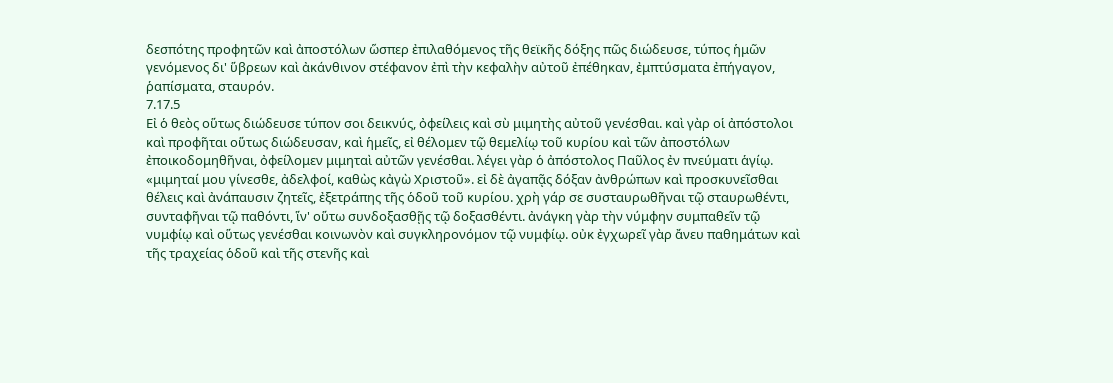δεσπότης προφητῶν καὶ ἀποστόλων ὥσπερ ἐπιλαθόμενος τῆς θεϊκῆς δόξης πῶς διώδευσε, τύπος ἡμῶν γενόμενος δι' ὕβρεων καὶ ἀκάνθινον στέφανον ἐπὶ τὴν κεφαλὴν αὐτοῦ ἐπέθηκαν, ἐμπτύσματα ἐπήγαγον, ῥαπίσματα, σταυρόν.
7.17.5
Εἰ ὁ θεὸς οὕτως διώδευσε τύπον σοι δεικνύς, ὀφείλεις καὶ σὺ μιμητὴς αὐτοῦ γενέσθαι. καὶ γὰρ οἱ ἀπόστολοι καὶ προφῆται οὕτως διώδευσαν, καὶ ἡμεῖς, εἰ θέλομεν τῷ θεμελίῳ τοῦ κυρίου καὶ τῶν ἀποστόλων ἐποικοδομηθῆναι, ὀφείλομεν μιμηταὶ αὐτῶν γενέσθαι. λέγει γὰρ ὁ ἀπόστολος Παῦλος ἐν πνεύματι ἁγίῳ. «μιμηταί μου γίνεσθε, ἀδελφοί, καθὼς κἀγὼ Χριστοῦ». εἰ δὲ ἀγαπᾷς δόξαν ἀνθρώπων καὶ προσκυνεῖσθαι θέλεις καὶ ἀνάπαυσιν ζητεῖς, ἐξετράπης τῆς ὁδοῦ τοῦ κυρίου. χρὴ γάρ σε συσταυρωθῆναι τῷ σταυρωθέντι, συνταφῆναι τῷ παθόντι, ἵν' οὕτω συνδοξασθῇς τῷ δοξασθέντι. ἀνάγκη γὰρ τὴν νύμφην συμπαθεῖν τῷ νυμφίῳ καὶ οὕτως γενέσθαι κοινωνὸν καὶ συγκληρονόμον τῷ νυμφίῳ. οὐκ ἐγχωρεῖ γὰρ ἄνευ παθημάτων καὶ τῆς τραχείας ὁδοῦ καὶ τῆς στενῆς καὶ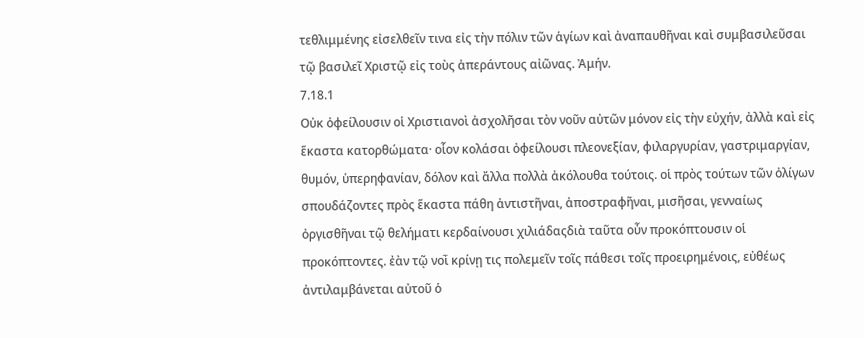τεθλιμμένης εἰσελθεῖν τινα εἰς τὴν πόλιν τῶν ἁγίων καὶ ἀναπαυθῆναι καὶ συμβασιλεῦσαι τῷ βασιλεῖ Χριστῷ εἰς τοὺς ἀπεράντους αἰῶνας. Ἀμήν.
7.18.1
Οὐκ ὀφείλουσιν οἱ Χριστιανοὶ ἀσχολῆσαι τὸν νοῦν αὐτῶν μόνον εἰς τὴν εὐχήν, ἀλλὰ καὶ εἰς ἕκαστα κατορθώματα· οἷον κολάσαι ὀφείλουσι πλεονεξίαν, φιλαργυρίαν, γαστριμαργίαν, θυμόν, ὑπερηφανίαν, δόλον καὶ ἄλλα πολλὰ ἀκόλουθα τούτοις. οἱ πρὸς τούτων τῶν ὀλίγων σπουδάζοντες πρὸς ἕκαστα πάθη ἀντιστῆναι, ἀποστραφῆναι, μισῆσαι, γενναίως ὀργισθῆναι τῷ θελήματι κερδαίνουσι χιλιάδαςδιὰ ταῦτα οὖν προκόπτουσιν οἱ προκόπτοντες. ἐὰν τῷ νοῒ κρίνῃ τις πολεμεῖν τοῖς πάθεσι τοῖς προειρημένοις, εὐθέως ἀντιλαμβάνεται αὐτοῦ ὁ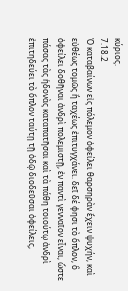κύριος.
7.18.2
Ὁ καταβαίνων εἰς πόλεμον ὀφείλει θαρσηρὰν ἔχειν ψυχήν, καὶ εὐθέως τομῶς ἢ ταχέως ἐπιτυγχάνει. δεῖ δέ φησι τὸ ὅπλον, ὃ ὀφείλει δοθῆναι ἀνδρὶ πολεμιστῇ, ἐν παντὶ γενναῖον εἶναι, ὥστε πάσας τὰς ἡδονὰς καταπατῆσαι καὶ τὰ πάθη τοιούτῳ ἀνδρὶ ἐπιτηδεύει τὸ ὅπλον ταύτῃ τῇ ὁδῷ διοδεῦσαι ὀφείλεις,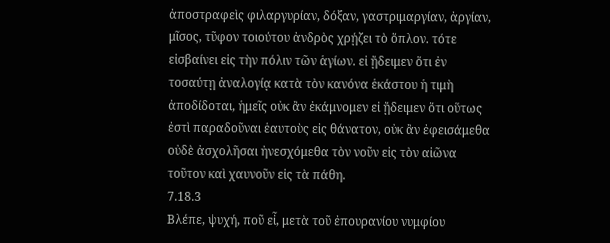ἀποστραφεὶς φιλαργυρίαν, δόξαν, γαστριμαργίαν, ἀργίαν, μῖσος, τῦφον τοιούτου ἀνδρὸς χρῄζει τὸ ὅπλον. τότε εἰσβαίνει εἰς τὴν πόλιν τῶν ἁγίων. εἰ ᾔδειμεν ὅτι ἐν τοσαύτῃ ἀναλογίᾳ κατὰ τὸν κανόνα ἑκάστου ἡ τιμὴ ἀποδίδοται, ἡμεῖς οὐκ ἂν ἐκάμνομεν εἰ ᾔδειμεν ὅτι οὕτως ἐστὶ παραδοῦναι ἑαυτοὺς εἰς θάνατον, οὐκ ἂν ἐφεισάμεθα οὐδὲ ἀσχολῆσαι ἠνεσχόμεθα τὸν νοῦν εἰς τὸν αἰῶνα τοῦτον καὶ χαυνοῦν εἰς τὰ πάθη.
7.18.3
Βλέπε, ψυχή, ποῦ εἶ, μετὰ τοῦ ἐπουρανίου νυμφίου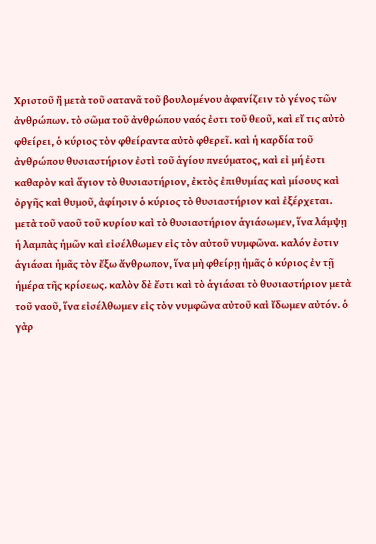Χριστοῦ ἢ μετὰ τοῦ σατανᾶ τοῦ βουλομένου ἀφανίζειν τὸ γένος τῶν ἀνθρώπων. τὸ σῶμα τοῦ ἀνθρώπου ναός ἐστι τοῦ θεοῦ, καὶ εἴ τις αὐτὸ φθείρει, ὁ κύριος τὸν φθείραντα αὐτὸ φθερεῖ. καὶ ἡ καρδία τοῦ ἀνθρώπου θυσιαστήριον ἐστὶ τοῦ ἁγίου πνεύματος, καὶ εἰ μή ἐστι καθαρὸν καὶ ἅγιον τὸ θυσιαστήριον, ἐκτὸς ἐπιθυμίας καὶ μίσους καὶ ὀργῆς καὶ θυμοῦ, ἀφίησιν ὁ κύριος τὸ θυσιαστήριον καὶ ἐξέρχεται. μετὰ τοῦ ναοῦ τοῦ κυρίου καὶ τὸ θυσιαστήριον ἁγιάσωμεν, ἵνα λάμψῃ ἡ λαμπὰς ἡμῶν καὶ εἰσέλθωμεν εἰς τὸν αὐτοῦ νυμφῶνα. καλόν ἐστιν ἁγιάσαι ἡμᾶς τὸν ἔξω ἄνθρωπον, ἵνα μὴ φθείρῃ ἡμᾶς ὁ κύριος ἐν τῇ ἡμέρα τῆς κρίσεως. καλὸν δὲ ἔστι καὶ τὸ ἁγιάσαι τὸ θυσιαστήριον μετὰ τοῦ ναοῦ, ἵνα εἰσέλθωμεν εἰς τὸν νυμφῶνα αὐτοῦ καὶ ἴδωμεν αὐτόν. ὁ γὰρ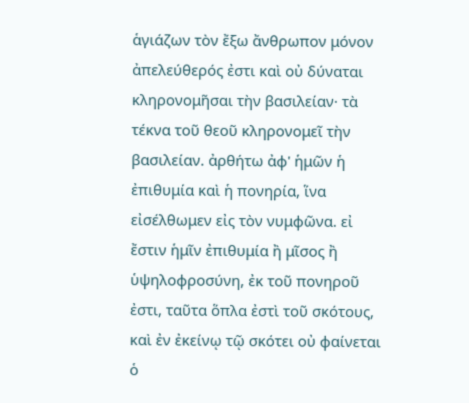ἁγιάζων τὸν ἔξω ἄνθρωπον μόνον ἀπελεύθερός ἐστι καὶ οὐ δύναται κληρονομῆσαι τὴν βασιλείαν· τὰ τέκνα τοῦ θεοῦ κληρονομεῖ τὴν βασιλείαν. ἀρθήτω ἀφ' ἡμῶν ἡ ἐπιθυμία καὶ ἡ πονηρία, ἵνα εἰσέλθωμεν εἰς τὸν νυμφῶνα. εἰ ἔστιν ἡμῖν ἐπιθυμία ἢ μῖσος ἢ ὑψηλοφροσύνη, ἐκ τοῦ πονηροῦ ἐστι, ταῦτα ὅπλα ἐστὶ τοῦ σκότους, καὶ ἐν ἐκείνῳ τῷ σκότει οὐ φαίνεται ὁ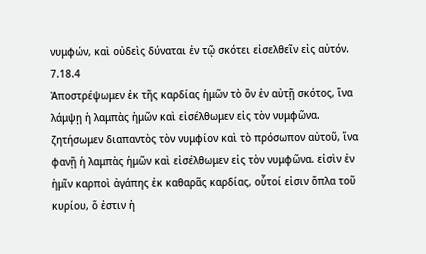νυμφών, καὶ οὐδεὶς δύναται ἐν τῷ σκότει εἰσελθεῖν εἰς αὐτόν.
7.18.4
Ἀποστρέψωμεν ἐκ τῆς καρδίας ἡμῶν τὸ ὂν ἐν αὐτῇ σκότος, ἵνα λάμψῃ ἡ λαμπὰς ἡμῶν καὶ εἰσέλθωμεν εἰς τὸν νυμφῶνα. ζητήσωμεν διαπαντὸς τὸν νυμφίον καὶ τὸ πρόσωπον αὐτοῦ, ἵνα φανῇ ἡ λαμπὰς ἡμῶν καὶ εἰσέλθωμεν εἰς τὸν νυμφῶνα. εἰσὶν ἐν ἡμῖν καρποὶ ἀγάπης ἐκ καθαρᾶς καρδίας, οὗτοί εἰσιν ὅπλα τοῦ κυρίου, ὅ ἐστιν ἡ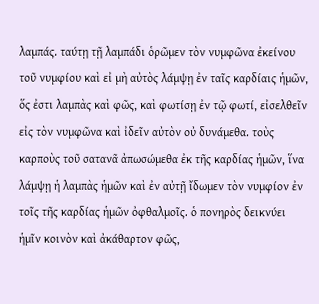λαμπάς. ταύτῃ τῇ λαμπάδι ὁρῶμεν τὸν νυμφῶνα ἐκείνου τοῦ νυμφίου καὶ εἰ μὴ αὐτὸς λάμψῃ ἐν ταῖς καρδίαις ἡμῶν, ὅς ἐστι λαμπὰς καὶ φῶς, καὶ φωτίσῃ ἐν τῷ φωτί, εἰσελθεῖν εἰς τὸν νυμφῶνα καὶ ἰδεῖν αὐτὸν οὐ δυνάμεθα. τοὺς καρποὺς τοῦ σατανᾶ ἀπωσώμεθα ἐκ τῆς καρδίας ἡμῶν, ἵνα λάμψῃ ἡ λαμπὰς ἡμῶν καὶ ἐν αὐτῇ ἴδωμεν τὸν νυμφίον ἐν τοῖς τῆς καρδίας ἡμῶν ὀφθαλμοῖς. ὁ πονηρὸς δεικνύει ἡμῖν κοινὸν καὶ ἀκάθαρτον φῶς,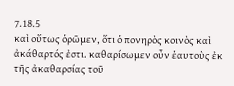7.18.5
καὶ οὕτως ὁρῶμεν, ὅτι ὁ πονηρὸς κοινὸς καὶ ἀκάθαρτός ἐστι. καθαρίσωμεν οὖν ἑαυτοὺς ἐκ τῆς ἀκαθαρσίας τοῦ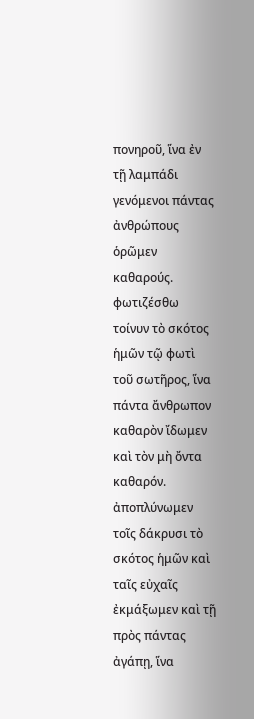πονηροῦ, ἵνα ἐν τῇ λαμπάδι γενόμενοι πάντας ἀνθρώπους ὁρῶμεν καθαρούς. φωτιζέσθω τοίνυν τὸ σκότος ἡμῶν τῷ φωτὶ τοῦ σωτῆρος, ἵνα πάντα ἄνθρωπον καθαρὸν ἴδωμεν καὶ τὸν μὴ ὄντα καθαρόν. ἀποπλύνωμεν τοῖς δάκρυσι τὸ σκότος ἡμῶν καὶ ταῖς εὐχαῖς ἐκμάξωμεν καὶ τῇ πρὸς πάντας ἀγάπῃ, ἵνα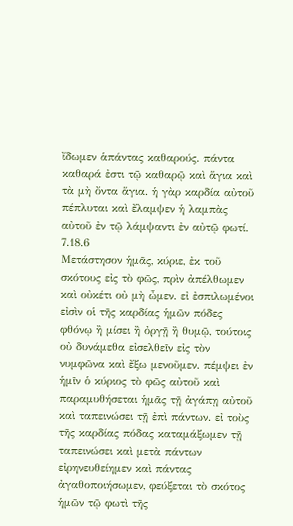ἴδωμεν ἁπάντας καθαρούς. πάντα καθαρά ἐστι τῷ καθαρῷ καὶ ἅγια καὶ τὰ μὴ ὄντα ἅγια. ἡ γὰρ καρδία αὐτοῦ πέπλυται καὶ ἔλαμψεν ἡ λαμπὰς αὐτοῦ ἐν τῷ λάμψαντι ἐν αὐτῷ φωτί.
7.18.6
Μετάστησον ἡμᾶς, κύριε, ἐκ τοῦ σκότους εἰς τὸ φῶς, πρὶν ἀπέλθωμεν καὶ οὐκέτι οὐ μὴ ὦμεν. εἰ ἐσπιλωμένοι εἰσὶν οἱ τῆς καρδίας ἡμῶν πόδες φθόνῳ ἢ μίσει ἢ ὀργῇ ἢ θυμῷ, τούτοις οὐ δυνάμεθα εἰσελθεῖν εἰς τὸν νυμφῶνα καὶ ἔξω μενοῦμεν. πέμψει ἐν ἡμῖν ὁ κύριος τὸ φῶς αὐτοῦ καὶ παραμυθήσεται ἡμᾶς τῇ ἀγάπῃ αὐτοῦ καὶ ταπεινώσει τῇ ἐπὶ πάντων. εἰ τοὺς τῆς καρδίας πόδας καταμάξωμεν τῇ ταπεινώσει καὶ μετὰ πάντων εἰρηνευθείημεν καὶ πάντας ἀγαθοποιήσωμεν, φεύξεται τὸ σκότος ἡμῶν τῷ φωτὶ τῆς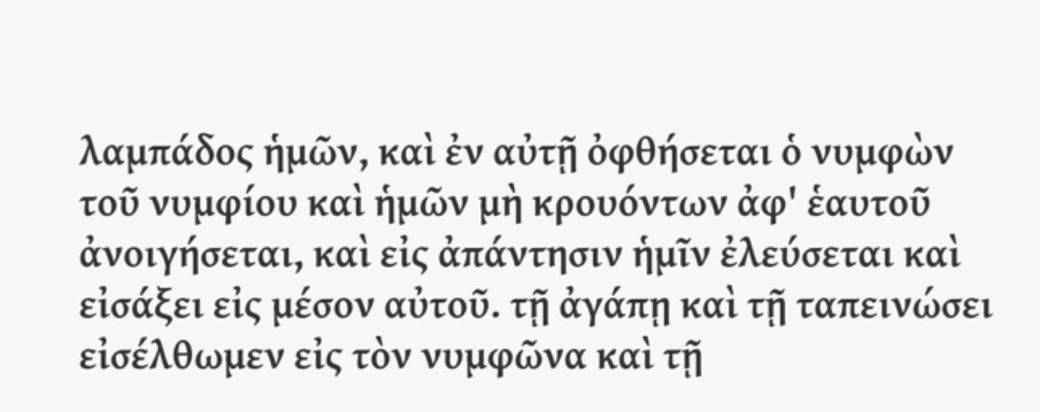λαμπάδος ἡμῶν, καὶ ἐν αὐτῇ ὀφθήσεται ὁ νυμφὼν τοῦ νυμφίου καὶ ἡμῶν μὴ κρουόντων ἀφ' ἑαυτοῦ ἀνοιγήσεται, καὶ εἰς ἀπάντησιν ἡμῖν ἐλεύσεται καὶ εἰσάξει εἰς μέσον αὐτοῦ. τῇ ἀγάπῃ καὶ τῇ ταπεινώσει εἰσέλθωμεν εἰς τὸν νυμφῶνα καὶ τῇ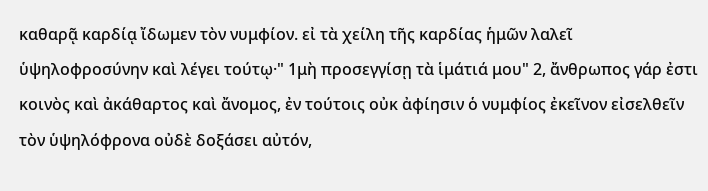καθαρᾷ καρδίᾳ ἴδωμεν τὸν νυμφίον. εἰ τὰ χείλη τῆς καρδίας ἡμῶν λαλεῖ ὑψηλοφροσύνην καὶ λέγει τούτῳ·" 1μὴ προσεγγίσῃ τὰ ἱμάτιά μου" 2, ἄνθρωπος γάρ ἐστι κοινὸς καὶ ἀκάθαρτος καὶ ἄνομος, ἐν τούτοις οὐκ ἀφίησιν ὁ νυμφίος ἐκεῖνον εἰσελθεῖν τὸν ὑψηλόφρονα οὐδὲ δοξάσει αὐτόν,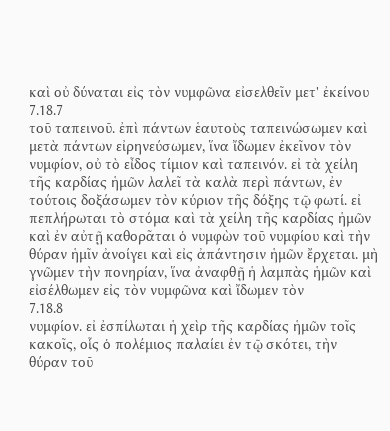καὶ οὐ δύναται εἰς τὸν νυμφῶνα εἰσελθεῖν μετ' ἐκείνου
7.18.7
τοῦ ταπεινοῦ. ἐπὶ πάντων ἑαυτοὺς ταπεινώσωμεν καὶ μετὰ πάντων εἰρηνεύσωμεν, ἵνα ἴδωμεν ἐκεῖνον τὸν νυμφίον, οὐ τὸ εἶδος τίμιον καὶ ταπεινόν. εἰ τὰ χείλη τῆς καρδίας ἡμῶν λαλεῖ τὰ καλὰ περὶ πάντων, ἐν τούτοις δοξάσωμεν τὸν κύριον τῆς δόξης τῷ φωτί. εἰ πεπλήρωται τὸ στόμα καὶ τὰ χείλη τῆς καρδίας ἡμῶν καὶ ἐν αὐτῇ καθορᾶται ὁ νυμφὼν τοῦ νυμφίου καὶ τὴν θύραν ἡμῖν ἀνοίγει καὶ εἰς ἀπάντησιν ἡμῶν ἔρχεται. μὴ γνῶμεν τὴν πονηρίαν, ἵνα ἀναφθῇ ἡ λαμπὰς ἡμῶν καὶ εἰσέλθωμεν εἰς τὸν νυμφῶνα καὶ ἴδωμεν τὸν
7.18.8
νυμφίον. εἰ ἐσπίλωται ἡ χεὶρ τῆς καρδίας ἡμῶν τοῖς κακοῖς, οἷς ὁ πολέμιος παλαίει ἐν τῷ σκότει, τὴν θύραν τοῦ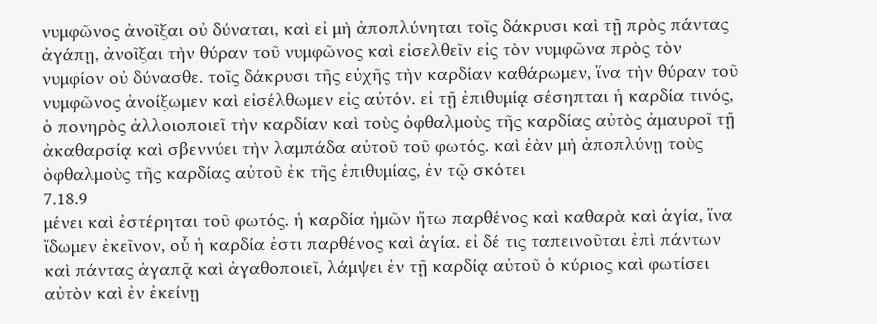νυμφῶνος ἀνοῖξαι οὐ δύναται, καὶ εἰ μὴ ἀποπλύνηται τοῖς δάκρυσι καὶ τῇ πρὸς πάντας ἀγάπῃ, ἀνοῖξαι τὴν θύραν τοῦ νυμφῶνος καὶ εἰσελθεῖν εἰς τὸν νυμφῶνα πρὸς τὸν νυμφίον οὐ δύνασθε. τοῖς δάκρυσι τῆς εὐχῆς τὴν καρδίαν καθάρωμεν, ἵνα τὴν θύραν τοῦ νυμφῶνος ἀνοίξωμεν καὶ εἰσέλθωμεν εἰς αὐτόν. εἰ τῇ ἐπιθυμίᾳ σέσηπται ἡ καρδία τινός, ὁ πονηρὸς ἀλλοιοποιεῖ τὴν καρδίαν καὶ τοὺς ὀφθαλμοὺς τῆς καρδίας αὐτὸς ἀμαυροῖ τῇ ἀκαθαρσίᾳ καὶ σβεννύει τὴν λαμπάδα αὐτοῦ τοῦ φωτός. καὶ ἐὰν μὴ ἀποπλύνῃ τοὺς ὀφθαλμοὺς τῆς καρδίας αὐτοῦ ἐκ τῆς ἐπιθυμίας, ἐν τῷ σκότει
7.18.9
μένει καὶ ἐστέρηται τοῦ φωτός. ἡ καρδία ἡμῶν ἤτω παρθένος καὶ καθαρὰ καὶ ἁγία, ἵνα ἴδωμεν ἐκεῖνον, οὗ ἡ καρδία ἐστι παρθένος καὶ ἁγία. εἰ δέ τις ταπεινοῦται ἐπὶ πάντων καὶ πάντας ἀγαπᾷ καὶ ἀγαθοποιεῖ, λάμψει ἐν τῇ καρδίᾳ αὐτοῦ ὁ κύριος καὶ φωτίσει αὐτὸν καὶ ἐν ἐκείνῃ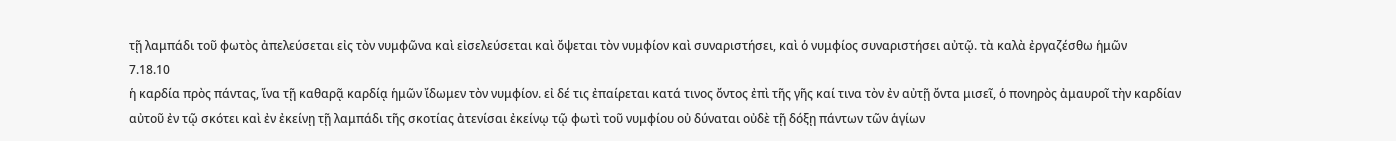τῇ λαμπάδι τοῦ φωτὸς ἀπελεύσεται εἰς τὸν νυμφῶνα καὶ εἰσελεύσεται καὶ ὄψεται τὸν νυμφίον καὶ συναριστήσει, καὶ ὁ νυμφίος συναριστήσει αὐτῷ. τὰ καλὰ ἐργαζέσθω ἡμῶν
7.18.10
ἡ καρδία πρὸς πάντας, ἵνα τῇ καθαρᾷ καρδίᾳ ἡμῶν ἴδωμεν τὸν νυμφίον. εἰ δέ τις ἐπαίρεται κατά τινος ὄντος ἐπὶ τῆς γῆς καί τινα τὸν ἐν αὐτῇ ὄντα μισεῖ, ὁ πονηρὸς ἀμαυροῖ τὴν καρδίαν αὐτοῦ ἐν τῷ σκότει καὶ ἐν ἐκείνῃ τῇ λαμπάδι τῆς σκοτίας ἀτενίσαι ἐκείνῳ τῷ φωτὶ τοῦ νυμφίου οὐ δύναται οὐδὲ τῇ δόξῃ πάντων τῶν ἁγίων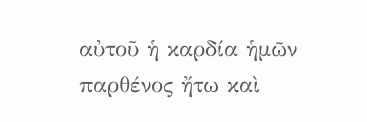αὐτοῦ ἡ καρδία ἡμῶν παρθένος ἤτω καὶ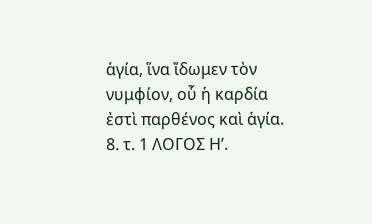ἁγία, ἵνα ἴδωμεν τὸν νυμφίον, οὗ ἡ καρδία ἐστὶ παρθένος καὶ ἁγία. 8. τ. 1 ΛΟΓΟΣ Ηʹ.